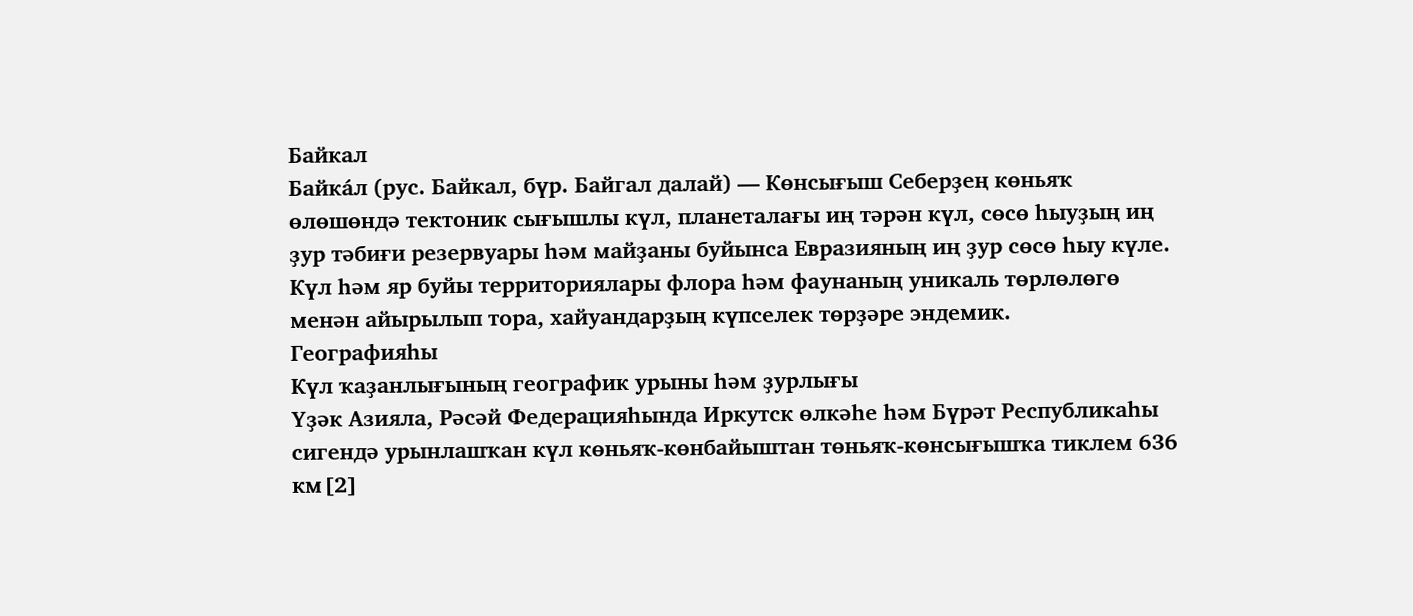Байкал
Байка́л (рус. Байкал, бүр. Байгал далай) — Көнсығыш Себерҙең көньяҡ өлөшөндә тектоник сығышлы күл, планеталағы иң тәрән күл, сөсө һыуҙың иң ҙур тәбиғи резервуары һәм майҙаны буйынса Евразияның иң ҙур сөсө һыу күле.
Күл һәм яр буйы территориялары флора һәм фаунаның уникаль төрлөлөгө менән айырылып тора, хайуандарҙың күпселек төрҙәре эндемик.
Географияһы
Күл ҡаҙанлығының географик урыны һәм ҙурлығы
Үҙәк Азияла, Рәсәй Федерацияһында Иркутск өлкәһе һәм Бүрәт Республикаһы сигендә урынлашҡан күл көньяҡ-көнбайыштан төньяҡ-көнсығышҡа тиклем 636 км[2]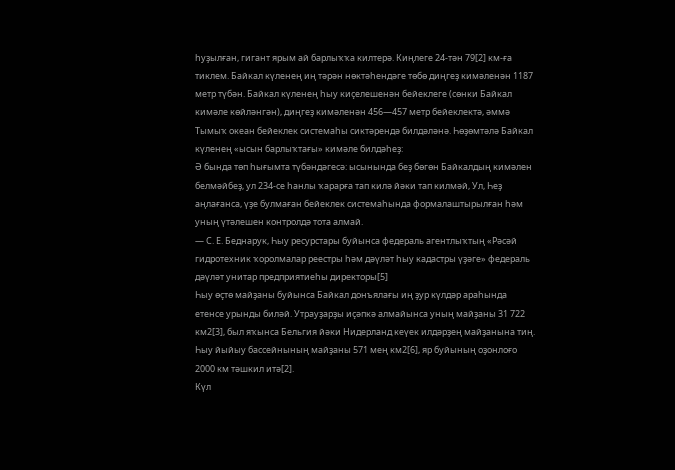һуҙылған, гигант ярым ай барлыҡҡа килтерә. Киңлеге 24-тән 79[2] км-ға тиклем. Байкал күленең иң тәрән нөктәһендәге төбө диңгеҙ кимәленән 1187 метр түбән. Байкал күленең һыу киҫелешенән бейеклеге (сөнки Байкал кимәле көйләнгән), диңгеҙ кимәленән 456—457 метр бейеклектә, әммә Тымыҡ океан бейеклек системаһы сиктәрендә билдәләнә. Һөҙөмтәлә Байкал күленең «ысын барлыҡтағы» кимәле билдәһеҙ:
Ә бында төп һығымта түбәндәгесә: ысынында беҙ бөгөн Байкалдың кимәлен белмәйбеҙ, ул 234-се һанлы ҡарарға тап килә йәки тап килмәй, Ул, Һеҙ аңлағанса, үҙе булмаған бейеклек системаһында формалаштырылған һәм уның үтәлешен контролдә тота алмай.
— С. Е. Беднарук, Һыу ресурстары буйынса федераль агентлыҡтың «Рәсәй гидротехник ҡоролмалар реестры һәм дәүләт һыу кадастры үҙәге» федераль дәүләт унитар предприятиеһы директоры[5]
Һыу өҫтө майҙаны буйынса Байкал донъялағы иң ҙур күлдәр араһында етенсе урынды биләй. Утрауҙарҙы иҫәпкә алмайынса уның майҙаны 31 722 км2[3], был яҡынса Бельгия йәки Нидерланд кеүек илдәрҙең майҙанына тиң. Һыу йыйыу бассейнының майҙаны 571 мең км2[6], яр буйының оҙонлоғо 2000 км тәшкил итә[2].
Күл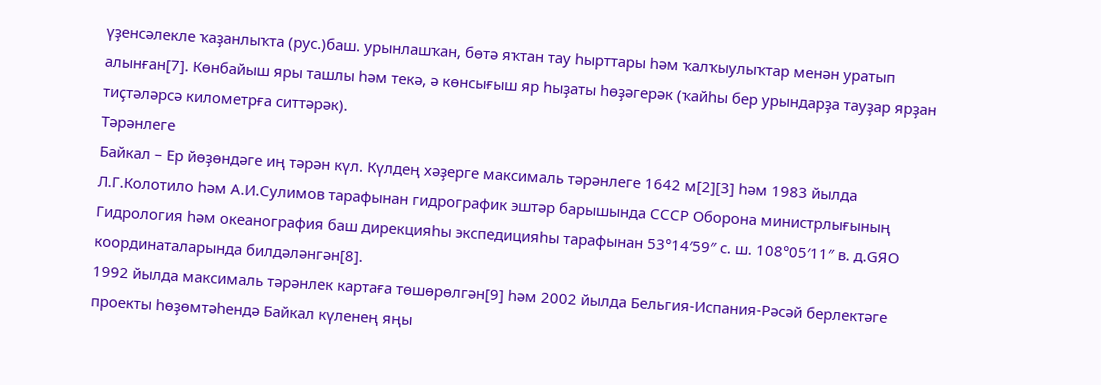үҙенсәлекле ҡаҙанлыҡта (рус.)баш. урынлашҡан, бөтә яҡтан тау һырттары һәм ҡалҡыулыҡтар менән уратып алынған[7]. Көнбайыш яры ташлы һәм текә, ә көнсығыш яр һыҙаты һөҙәгерәк (ҡайһы бер урындарҙа тауҙар ярҙан тиҫтәләрсә километрға ситтәрәк).
Тәрәнлеге
Байкал – Ер йөҙөндәге иң тәрән күл. Күлдең хәҙерге максималь тәрәнлеге 1642 м[2][3] һәм 1983 йылда Л.Г.Колотило һәм А.И.Сулимов тарафынан гидрографик эштәр барышында СССР Оборона министрлығының Гидрология һәм океанография баш дирекцияһы экспедицияһы тарафынан 53°14′59″ с. ш. 108°05′11″ в. д.GЯO координаталарында билдәләнгән[8].
1992 йылда максималь тәрәнлек картаға төшөрөлгән[9] һәм 2002 йылда Бельгия-Испания-Рәсәй берлектәге проекты һөҙөмтәһендә Байкал күленең яңы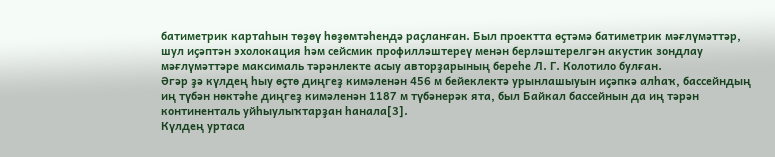батиметрик картаһын төҙөү һөҙөмтәһендә раҫланған. Был проектта өҫтәмә батиметрик мәғлүмәттәр, шул иҫәптән эхолокация һәм сейсмик профилләштереү менән берләштерелгән акустик зондлау мәғлүмәттәре максималь тәрәнлекте асыу авторҙарының береһе Л. Г. Колотило булған.
Әгәр ҙә күлдең һыу өҫтө диңгеҙ кимәленән 456 м бейеклектә урынлашыуын иҫәпкә алһаҡ, бассейндың иң түбән нөктәһе диңгеҙ кимәленән 1187 м түбәнерәк ята, был Байкал бассейнын да иң тәрән континенталь уйһыулыҡтарҙан һанала[3].
Күлдең уртаса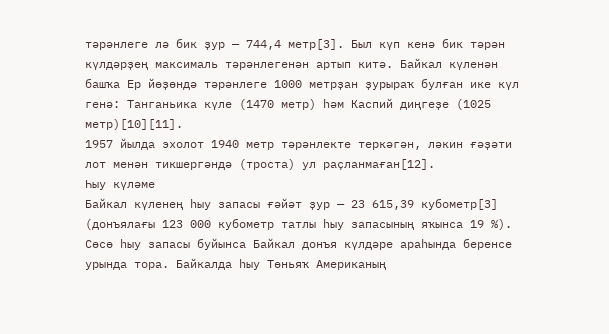тәрәнлеге лә бик ҙур — 744,4 метр[3]. Был күп кенә бик тәрән күлдәрҙең максималь тәрәнлегенән артып китә. Байкал күленән башҡа Ер йөҙөндә тәрәнлеге 1000 метрҙан ҙурыраҡ булған ике күл генә: Танганьика күле (1470 метр) һәм Каспий диңгеҙе (1025 метр)[10][11].
1957 йылда эхолот 1940 метр тәрәнлекте теркәгән, ләкин ғәҙәти лот менән тикшергәндә (троста) ул раҫланмаған[12].
Һыу күләме
Байкал күленең һыу запасы ғәйәт ҙур — 23 615,39 кубометр[3] (донъялағы 123 000 кубометр татлы һыу запасының яҡынса 19 %). Сөсө һыу запасы буйынса Байкал донъя күлдәре араһында беренсе урында тора. Байкалда һыу Төньяҡ Американың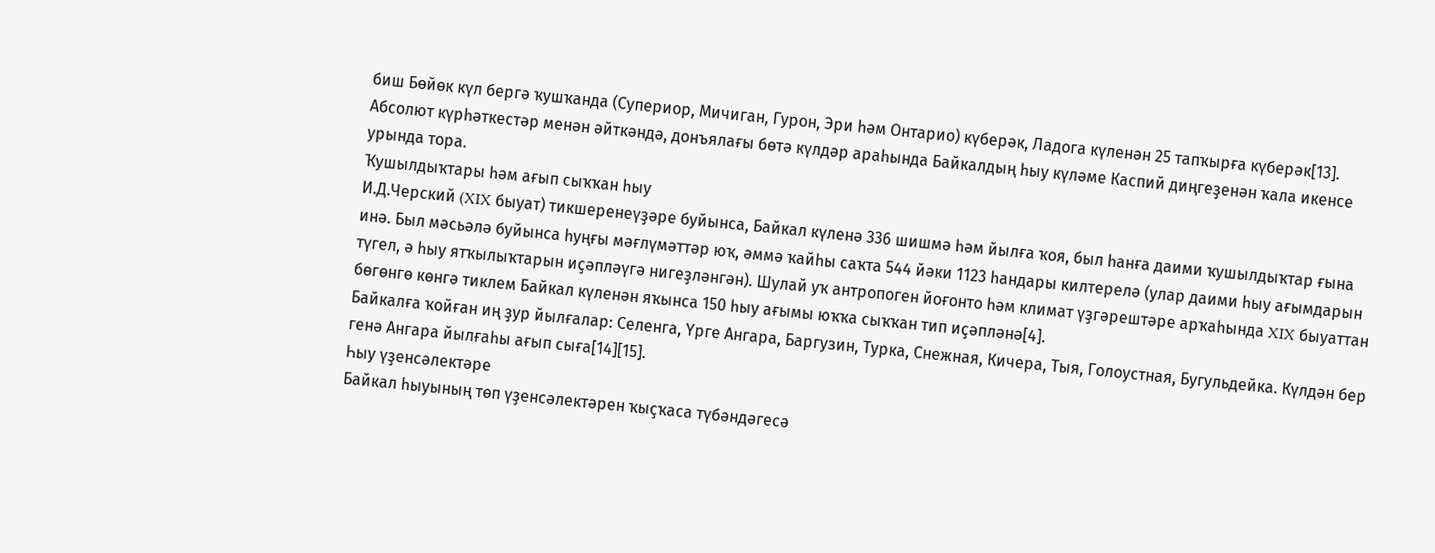биш Бөйөк күл бергә ҡушҡанда (Супериор, Мичиган, Гурон, Эри һәм Онтарио) күберәк, Ладога күленән 25 тапҡырға күберәк[13]. Абсолют күрһәткестәр менән әйткәндә, донъялағы бөтә күлдәр араһында Байкалдың һыу күләме Каспий диңгеҙенән ҡала икенсе урында тора.
Ҡушылдыҡтары һәм ағып сыҡҡан һыу
И.Д.Черский (XIX быуат) тикшеренеүҙәре буйынса, Байкал күленә 336 шишмә һәм йылға ҡоя, был һанға даими ҡушылдыҡтар ғына инә. Был мәсьәлә буйынса һуңғы мәғлүмәттәр юҡ, әммә ҡайһы саҡта 544 йәки 1123 һандары килтерелә (улар даими һыу ағымдарын түгел, ә һыу ятҡылыҡтарын иҫәпләүгә нигеҙләнгән). Шулай уҡ антропоген йоғонто һәм климат үҙгәрештәре арҡаһында XIX быуаттан бөгөнгө көнгә тиклем Байкал күленән яҡынса 150 һыу ағымы юҡҡа сыҡҡан тип иҫәпләнә[4].
Байкалға ҡойған иң ҙур йылғалар: Селенга, Үрге Ангара, Баргузин, Турка, Снежная, Кичера, Тыя, Голоустная, Бугульдейка. Күлдән бер генә Ангара йылғаһы ағып сыға[14][15].
Һыу үҙенсәлектәре
Байкал һыуының төп үҙенсәлектәрен ҡыҫҡаса түбәндәгесә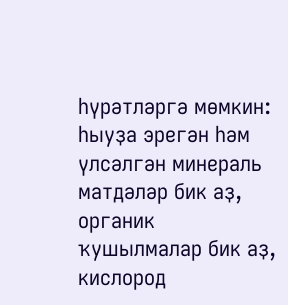һүрәтләргә мөмкин: һыуҙа эрегән һәм үлсәлгән минераль матдәләр бик аҙ, органик ҡушылмалар бик аҙ, кислород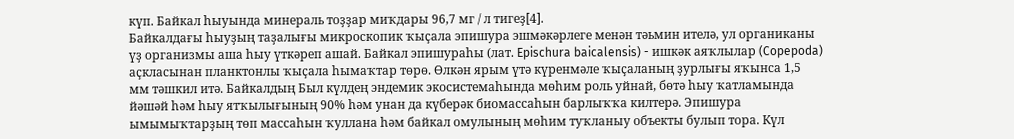күп. Байкал һыуында минераль тоҙҙар миҡдары 96,7 мг / л тигеҙ[4].
Байкалдағы һыуҙың таҙалығы микроскопик ҡыҫала эпишура эшмәкәрлеге менән тәьмин ителә, ул органиканы үҙ организмы аша һыу үткәреп ашай. Байкал эпишураһы (лат. Epischura baicalensis) - ишкәк аяҡлылар (Copepoda) аҫкласынан планктонлы ҡыҫала һымаҡтар төрө. Өлкән ярым үтә күренмәле ҡыҫаланың ҙурлығы яҡынса 1,5 мм тәшкил итә. Байкалдың Был күлдең эндемик экосистемаһында мөһим роль уйнай, бөтә һыу ҡатламында йәшәй һәм һыу ятҡылығының 90% һәм унан да күберәк биомассаһын барлыҡҡа килтерә. Эпишура ымымыҡтарҙың төп массаһын ҡуллана һәм байкал омулының мөһим туҡланыу объекты булып тора. Күл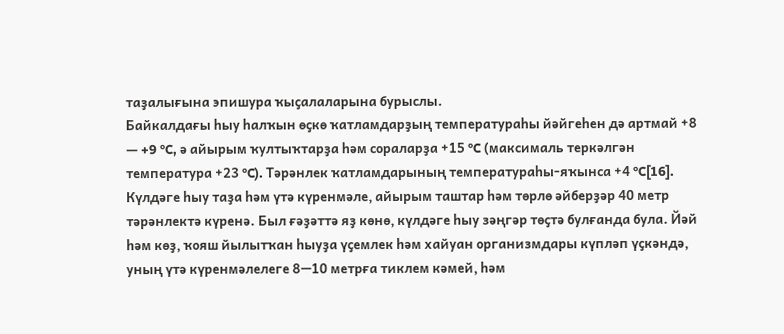таҙалығына эпишура ҡыҫалаларына бурыслы.
Байкалдағы һыу һалҡын өҫкө ҡатламдарҙың температураһы йәйгеһен дә артмай +8 — +9 °C, ә айырым ҡултыҡтарҙа һәм сораларҙа +15 °C (максималь теркәлгән температура +23 °C). Тәрәнлек ҡатламдарының температураһы-яҡынса +4 °C[16].
Күлдәге һыу таҙа һәм үтә күренмәле, айырым таштар һәм төрлө әйберҙәр 40 метр тәрәнлектә күренә. Был ғәҙәттә яҙ көнө, күлдәге һыу зәңгәр төҫтә булғанда була. Йәй һәм көҙ, ҡояш йылытҡан һыуҙа үҫемлек һәм хайуан организмдары күпләп үҫкәндә, уның үтә күренмәлелеге 8—10 метрға тиклем кәмей, һәм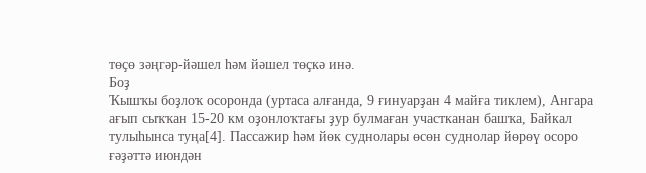төҫө зәңгәр-йәшел һәм йәшел төҫкә инә.
Боҙ
Ҡышҡы боҙлоҡ осоронда (уртаса алғанда, 9 ғинуарҙан 4 майға тиклем), Ангара ағып сыҡҡан 15-20 км оҙонлоҡтағы ҙур булмаған участканан башҡа, Байкал тулыһынса туңа[4]. Пассажир һәм йөк суднолары өсөн суднолар йөрөү осоро ғәҙәттә июндән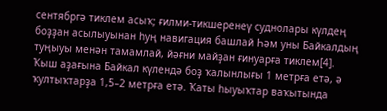сентябргә тиклем асыҡ; ғилми-тикшеренеү суднолары күлдең боҙҙан асылыуынан һуң навигация башлай Һәм уны Байкалдың туңыуы менән тамамлай, йәғни майҙан ғинуарға тиклем[4].
Ҡыш аҙағына Байкал күлендә боҙ ҡалынлығы 1 метрға етә, ә ҡултыҡтарҙа 1,5–2 метрға етә. Ҡаты һыуыҡтар ваҡытында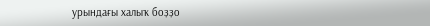урындағы халыҡ боҙҙо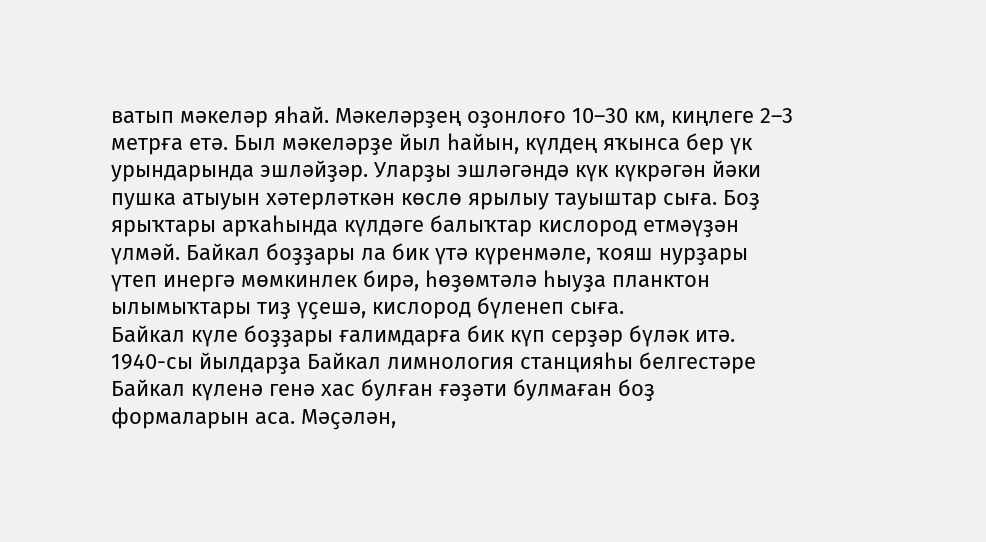ватып мәкеләр яһай. Мәкеләрҙең оҙонлоғо 10–30 км, киңлеге 2–3 метрға етә. Был мәкеләрҙе йыл һайын, күлдең яҡынса бер үк урындарында эшләйҙәр. Уларҙы эшләгәндә күк күкрәгән йәки пушка атыуын хәтерләткән көслө ярылыу тауыштар сыға. Боҙ ярыҡтары арҡаһында күлдәге балыҡтар кислород етмәүҙән үлмәй. Байкал боҙҙары ла бик үтә күренмәле, ҡояш нурҙары үтеп инергә мөмкинлек бирә, һөҙөмтәлә һыуҙа планктон ылымыҡтары тиҙ үҫешә, кислород бүленеп сыға.
Байкал күле боҙҙары ғалимдарға бик күп серҙәр бүләк итә. 1940-сы йылдарҙа Байкал лимнология станцияһы белгестәре Байкал күленә генә хас булған ғәҙәти булмаған боҙ формаларын аса. Мәҫәлән,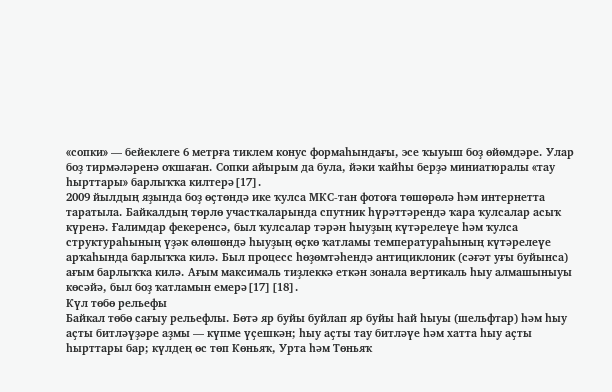«сопки» — бейеклеге 6 метрға тиклем конус формаһындағы, эсе ҡыуыш боҙ өйөмдәре. Улар боҙ тирмәләренә оҡшаған. Сопки айырым да була, йәки ҡайһы берҙә миниатюралы «тау һырттары» барлыҡҡа килтерә[17].
2009 йылдың яҙында боҙ өҫтөндә ике ҡулса МКС-тан фотоға төшөрөлә һәм интернетта таратыла. Байкалдың төрлө участкаларында спутник һүрәттәрендә ҡара ҡулсалар асыҡ күренә. Ғалимдар фекеренсә, был ҡулсалар тәрән һыуҙың күтәрелеүе һәм ҡулса структураһының үҙәк өлөшөндә һыуҙың өҫкө ҡатламы температураһының күтәрелеүе арҡаһында барлыҡҡа килә. Был процесс һөҙөмтәһендә антициклоник (сәғәт уғы буйынса) ағым барлыҡҡа килә. Ағым максималь тиҙлеккә еткән зонала вертикаль һыу алмашыныуы көсәйә, был боҙ ҡатламын емерә[17][18].
Күл төбө рельефы
Байкал төбө сағыу рельефлы. Бөтә яр буйы буйлап яр буйы һай һыуы (шельфтар) һәм һыу аҫты битләүҙәре аҙмы — күпме үҫешкән; һыу аҫты тау битләүе һәм хатта һыу аҫты һырттары бар; күлдең өс төп Көньяҡ, Урта һәм Төньяҡ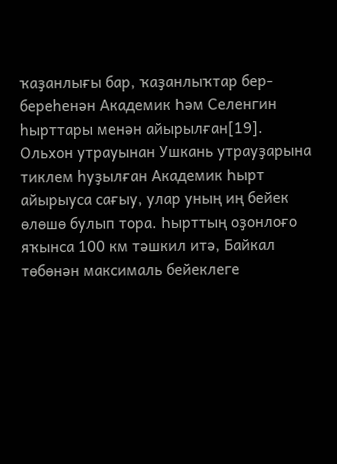ҡаҙанлығы бар, ҡаҙанлыҡтар бер-береһенән Академик Һәм Селенгин һырттары менән айырылған[19]. Ольхон утрауынан Ушкань утрауҙарына тиклем һуҙылған Академик Һырт айырыуса сағыу, улар уның иң бейек өлөшө булып тора. Һырттың оҙонлоғо яҡынса 100 км тәшкил итә, Байкал төбөнән максималь бейеклеге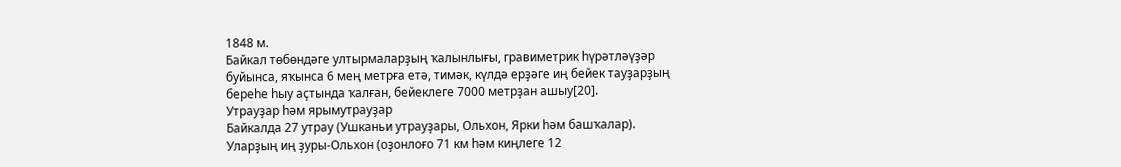1848 м.
Байкал төбөндәге ултырмаларҙың ҡалынлығы, гравиметрик һүрәтләүҙәр буйынса, яҡынса 6 мең метрға етә, тимәк, күлдә ерҙәге иң бейек тауҙарҙың береһе һыу аҫтында ҡалған, бейеклеге 7000 метрҙан ашыу[20].
Утрауҙар һәм ярымутрауҙар
Байкалда 27 утрау (Ушканьи утрауҙары, Ольхон, Ярки һәм башҡалар). Уларҙың иң ҙуры-Ольхон (оҙонлоғо 71 км һәм киңлеге 12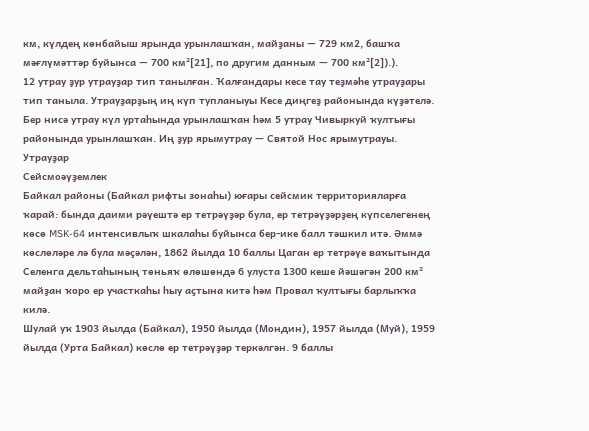км, күлдең көнбайыш ярында урынлашҡан, майҙаны — 729 км2, башҡа мәғлүмәттәр буйынса — 700 км²[21], по другим данным — 700 км²[2]).).
12 утрау ҙур утрауҙар тип танылған. Ҡалғандары кесе тау теҙмәһе утрауҙары тип таныла. Утрауҙарҙың иң күп тупланыуы Кесе диңгеҙ районында күҙәтелә. Бер нисә утрау күл уртаһында урынлашҡан һәм 5 утрау Чивыркуй ҡултығы районында урынлашҡан. Иң ҙур ярымутрау — Святой Нос ярымутрауы.
Утрауҙар
Сейсмоәүҙемлек
Байкал районы (Байкал рифты зонаһы) юғары сейсмик территорияларға ҡарай: бында даими рәүештә ер тетрәүҙәр була, ер тетрәүҙәрҙең күпселегенең көсө MSK-64 интенсивлыҡ шкалаһы буйынса бер-ике балл тәшкил итә. Әммә көслөләре лә була мәҫәлән, 1862 йылда 10 баллы Цаган ер тетрәүе ваҡытында Селенга дельтаһының төньяҡ өлөшөндә 6 улуста 1300 кеше йәшәгән 200 км² майҙан ҡоро ер участкаһы һыу аҫтына китә һәм Провал ҡултығы барлыҡҡа килә.
Шулай уҡ 1903 йылда (Байкал), 1950 йылда (Мондин), 1957 йылда (Муй), 1959 йылда (Урта Байкал) көслө ер тетрәүҙәр теркәлгән. 9 баллы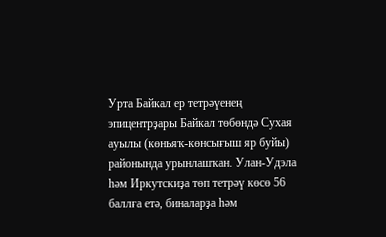Урта Байкал ер тетрәүенең эпицентрҙары Байкал төбөндә Сухая ауылы (көньяҡ-көнсығыш яр буйы) районында урынлашҡан. Улан-Удэла һәм Иркутскиҙа төп тетрәү көсө 56 баллға етә, биналарҙа һәм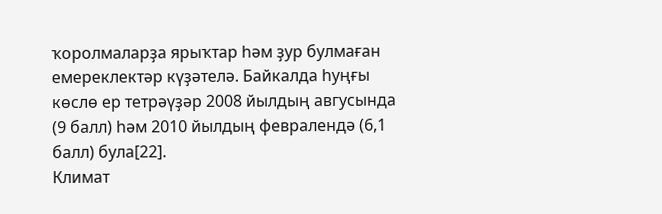ҡоролмаларҙа ярыҡтар һәм ҙур булмаған емереклектәр күҙәтелә. Байкалда һуңғы көслө ер тетрәүҙәр 2008 йылдың авгусында (9 балл) һәм 2010 йылдың февралендә (6,1 балл) була[22].
Климат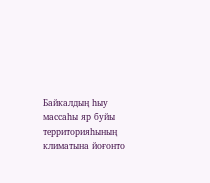Байкалдың һыу массаһы яр буйы территорияһының климатына йоғонто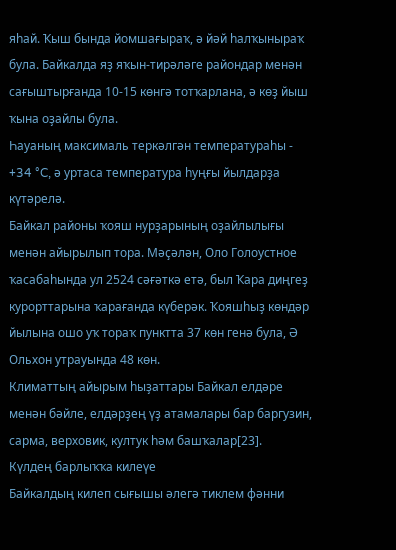яһай. Ҡыш бында йомшағыраҡ, ә йәй һалҡыныраҡ була. Байкалда яҙ яҡын-тирәләге райондар менән сағыштырғанда 10-15 көнгә тотҡарлана, ә көҙ йыш ҡына оҙайлы була.
Һауаның максималь теркәлгән температураһы - +34 °C, ә уртаса температура һуңғы йылдарҙа күтәрелә.
Байкал районы ҡояш нурҙарының оҙайлылығы менән айырылып тора. Мәҫәлән, Оло Голоустное ҡасабаһында ул 2524 сәғәткә етә, был Ҡара диңгеҙ курорттарына ҡарағанда күберәк. Ҡояшһыҙ көндәр йылына ошо уҡ тораҡ пунктта 37 көн генә була, Ә Ольхон утрауында 48 көн.
Климаттың айырым һыҙаттары Байкал елдәре менән бәйле, елдәрҙең үҙ атамалары бар баргузин, сарма, верховик, култук һәм башҡалар[23].
Күлдең барлыҡҡа килеүе
Байкалдың килеп сығышы әлегә тиклем фәнни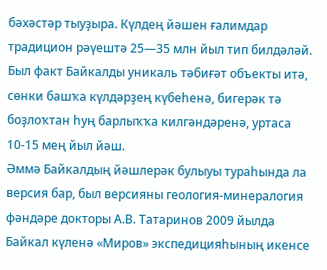бәхәстәр тыуҙыра. Күлдең йәшен ғалимдар традицион рәүештә 25—35 млн йыл тип билдәләй. Был факт Байкалды уникаль тәбиғәт объекты итә, сөнки башҡа күлдәрҙең күбеһенә, бигерәк тә боҙлоҡтан һуң барлыҡҡа килгәндәренә, уртаса 10-15 мең йыл йәш.
Әммә Байкалдың йәшлерәк булыуы тураһында ла версия бар, был версияны геология-минералогия фәндәре докторы А.В. Татаринов 2009 йылда Байкал күленә «Миров» экспедицияһының икенсе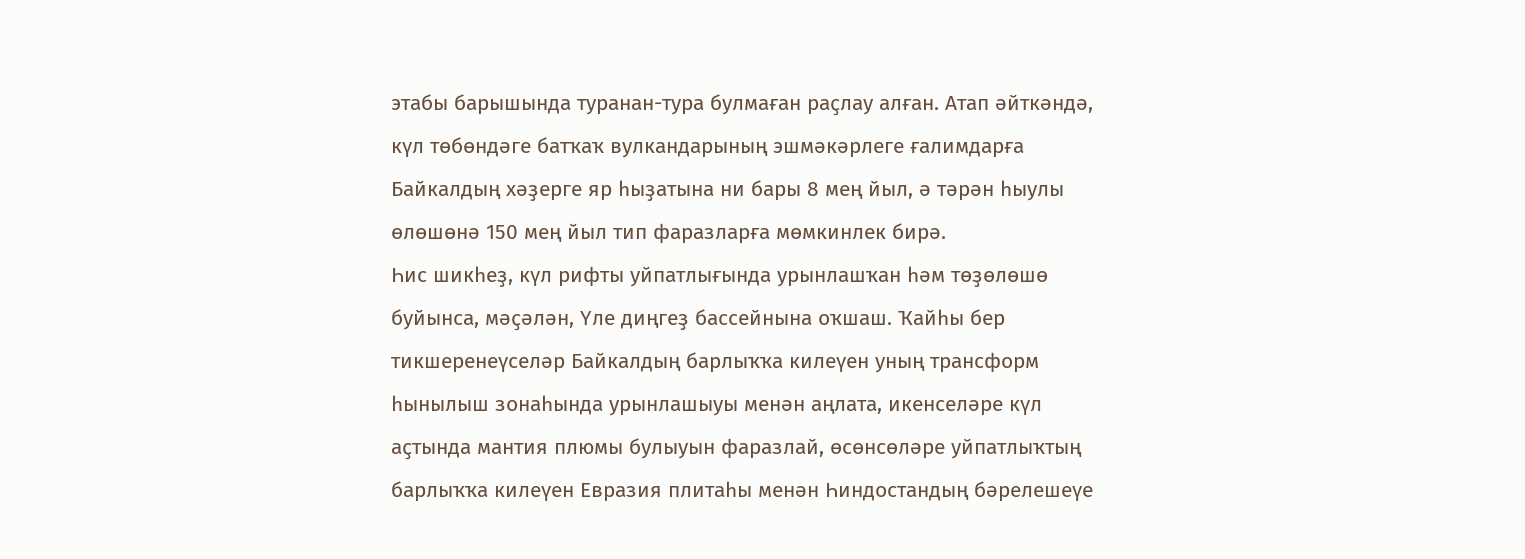этабы барышында туранан-тура булмаған раҫлау алған. Атап әйткәндә, күл төбөндәге батҡаҡ вулкандарының эшмәкәрлеге ғалимдарға Байкалдың хәҙерге яр һыҙатына ни бары 8 мең йыл, ә тәрән һыулы өлөшөнә 150 мең йыл тип фаразларға мөмкинлек бирә.
Һис шикһеҙ, күл рифты уйпатлығында урынлашҡан һәм төҙөлөшө буйынса, мәҫәлән, Үле диңгеҙ бассейнына оҡшаш. Ҡайһы бер тикшеренеүселәр Байкалдың барлыҡҡа килеүен уның трансформ һынылыш зонаһында урынлашыуы менән аңлата, икенселәре күл аҫтында мантия плюмы булыуын фаразлай, өсөнсөләре уйпатлыҡтың барлыҡҡа килеүен Евразия плитаһы менән Һиндостандың бәрелешеүе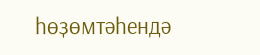һөҙөмтәһендә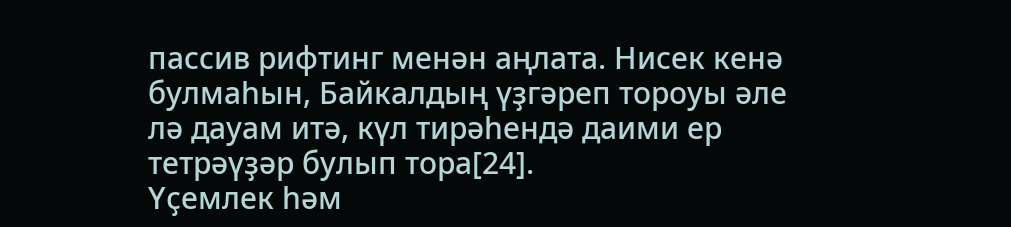пассив рифтинг менән аңлата. Нисек кенә булмаһын, Байкалдың үҙгәреп тороуы әле лә дауам итә, күл тирәһендә даими ер тетрәүҙәр булып тора[24].
Үҫемлек һәм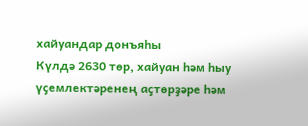хайуандар донъяһы
Күлдә 2630 төр, хайуан һәм һыу үҫемлектәренең аҫтөрҙәре һәм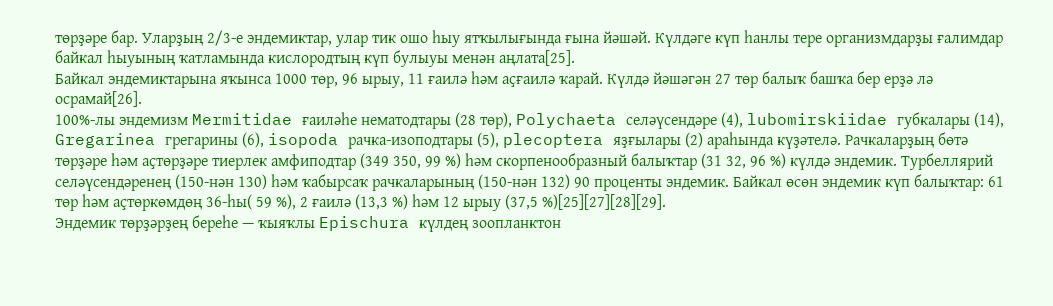төрҙәре бар. Уларҙың 2/3-е эндемиктар, улар тик ошо һыу ятҡылығында ғына йәшәй. Күлдәге күп һанлы тере организмдарҙы ғалимдар байкал һыуының ҡатламында кислородтың күп булыуы менән аңлата[25].
Байкал эндемиктарына яҡынса 1000 төр, 96 ырыу, 11 ғаилә һәм аҫғаилә ҡарай. Күлдә йәшәгән 27 төр балыҡ башҡа бер ерҙә лә осрамай[26].
100%-лы эндемизм Mermitidae ғаиләһе нематодтары (28 төр), Polychaeta селәүсендәре (4), lubomirskiidae губкалары (14), Gregarinea грегарины (6), isopoda рачка-изоподтары (5), plecoptera яҙғылары (2) араһында күҙәтелә. Рачкаларҙың бөтә төрҙәре һәм аҫтөрҙәре тиерлек амфиподтар (349 350, 99 %) һәм скорпенообразный балыҡтар (31 32, 96 %) күлдә эндемик. Турбеллярий селәүсендәренең (150-нән 130) һәм ҡабырсаҡ рачкаларының (150-нән 132) 90 проценты эндемик. Байкал өсөн эндемик күп балыҡтар: 61 төр һәм аҫтөркөмдөң 36-һы( 59 %), 2 ғаилә (13,3 %) һәм 12 ырыу (37,5 %)[25][27][28][29].
Эндемик төрҙәрҙең береһе — ҡыяҡлы Epischura күлдең зоопланктон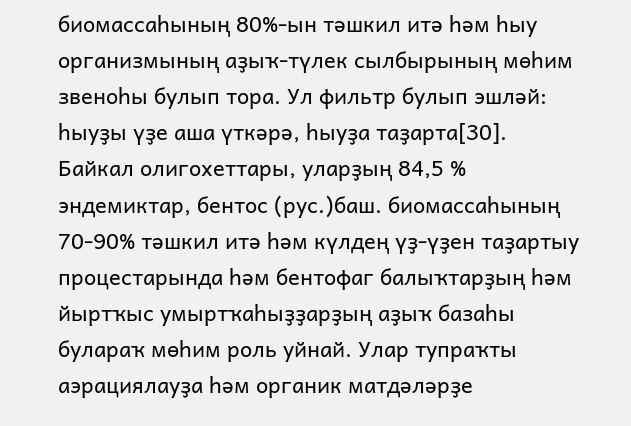биомассаһының 80%-ын тәшкил итә һәм һыу организмының аҙыҡ-түлек сылбырының мөһим звеноһы булып тора. Ул фильтр булып эшләй: һыуҙы үҙе аша үткәрә, һыуҙа таҙарта[30].
Байкал олигохеттары, уларҙың 84,5 % эндемиктар, бентос (рус.)баш. биомассаһының 70-90% тәшкил итә һәм күлдең үҙ-үҙен таҙартыу процестарында һәм бентофаг балыҡтарҙың һәм йыртҡыс умыртҡаһыҙҙарҙың аҙыҡ базаһы булараҡ мөһим роль уйнай. Улар тупраҡты аэрациялауҙа һәм органик матдәләрҙе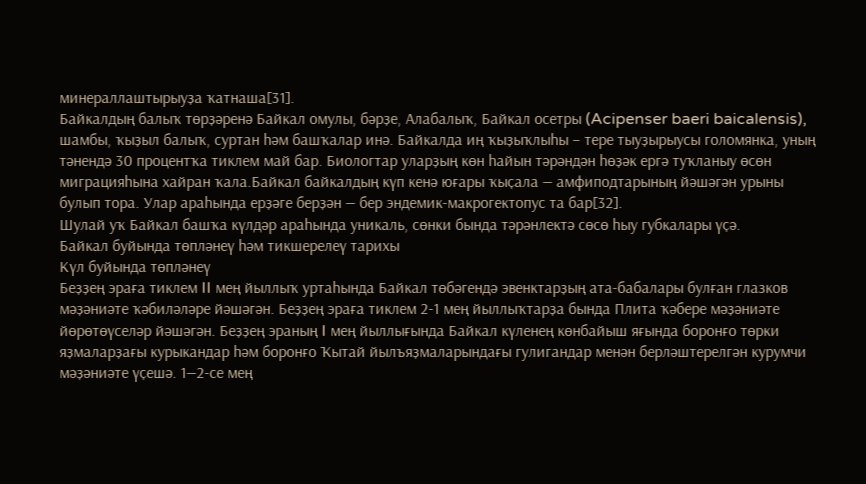минераллаштырыуҙа ҡатнаша[31].
Байкалдың балыҡ төрҙәренә Байкал омулы, бәрҙе, Алабалыҡ, Байкал осетры (Acipenser baeri baicalensis), шамбы, ҡыҙыл балыҡ, суртан һәм башҡалар инә. Байкалда иң ҡыҙыҡлыһы – тере тыуҙырыусы голомянка, уның тәнендә 30 процентҡа тиклем май бар. Биологтар уларҙың көн һайын тәрәндән һөҙәк ергә туҡланыу өсөн миграцияһына хайран ҡала.Байкал байкалдың күп кенә юғары ҡыҫала — амфиподтарының йәшәгән урыны булып тора. Улар араһында ерҙәге берҙән — бер эндемик-макрогектопус та бар[32].
Шулай уҡ Байкал башҡа күлдәр араһында уникаль, сөнки бында тәрәнлектә сөсө һыу губкалары үҫә.
Байкал буйында төпләнеү һәм тикшерелеү тарихы
Күл буйында төпләнеү
Беҙҙең эраға тиклем II мең йыллыҡ уртаһында Байкал төбәгендә эвенктарҙың ата-бабалары булған глазков мәҙәниәте ҡәбиләләре йәшәгән. Беҙҙең эраға тиклем 2-1 мең йыллыҡтарҙа бында Плита ҡәбере мәҙәниәте йөрөтөүселәр йәшәгән. Беҙҙең эраның I мең йыллығында Байкал күленең көнбайыш яғында боронғо төрки яҙмаларҙағы курыкандар һәм боронғо Ҡытай йылъяҙмаларындағы гулигандар менән берләштерелгән курумчи мәҙәниәте үҫешә. 1—2-се мең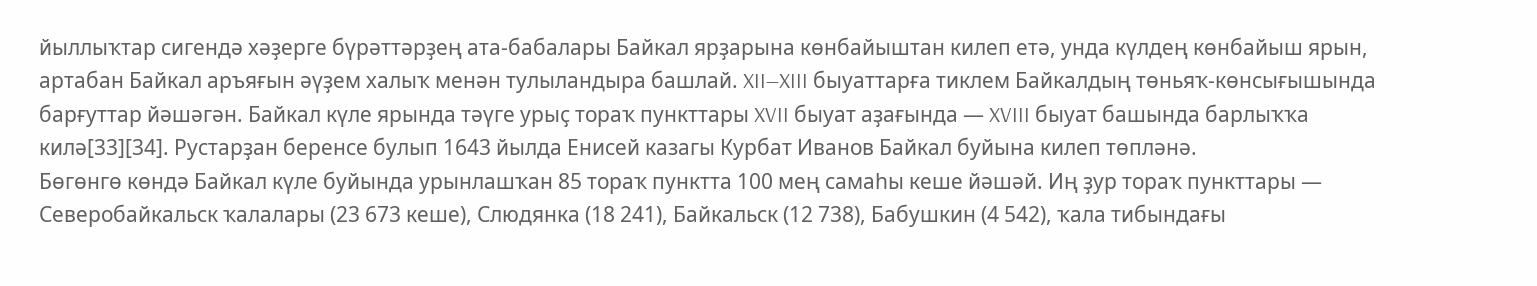йыллыҡтар сигендә хәҙерге бүрәттәрҙең ата-бабалары Байкал ярҙарына көнбайыштан килеп етә, унда күлдең көнбайыш ярын, артабан Байкал аръяғын әүҙем халыҡ менән тулыландыра башлай. XII—XIII быуаттарға тиклем Байкалдың төньяҡ-көнсығышында барғуттар йәшәгән. Байкал күле ярында тәүге урыҫ тораҡ пункттары XVII быуат аҙағында — XVIII быуат башында барлыҡҡа килә[33][34]. Рустарҙан беренсе булып 1643 йылда Енисей казагы Курбат Иванов Байкал буйына килеп төпләнә.
Бөгөнгө көндә Байкал күле буйында урынлашҡан 85 тораҡ пунктта 100 мең самаһы кеше йәшәй. Иң ҙур тораҡ пункттары — Северобайкальск ҡалалары (23 673 кеше), Слюдянка (18 241), Байкальск (12 738), Бабушкин (4 542), ҡала тибындағы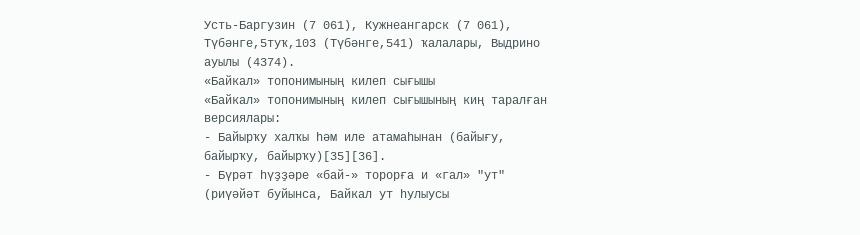Усть-Баргузин (7 061), Кужнеангарск (7 061), Түбәнге,5туҡ,103 (Түбәнге,541) ҡалалары, Выдрино ауылы (4374).
«Байкал» топонимының килеп сығышы
«Байкал» топонимының килеп сығышының киң таралған версиялары:
- Байырҡу халҡы һәм иле атамаһынан (байығу, байырҡу, байырҡу)[35][36].
- Бүрәт һүҙҙәре «бай-» торорға и «гал» "ут" (риүәйәт буйынса, Байкал ут һулыусы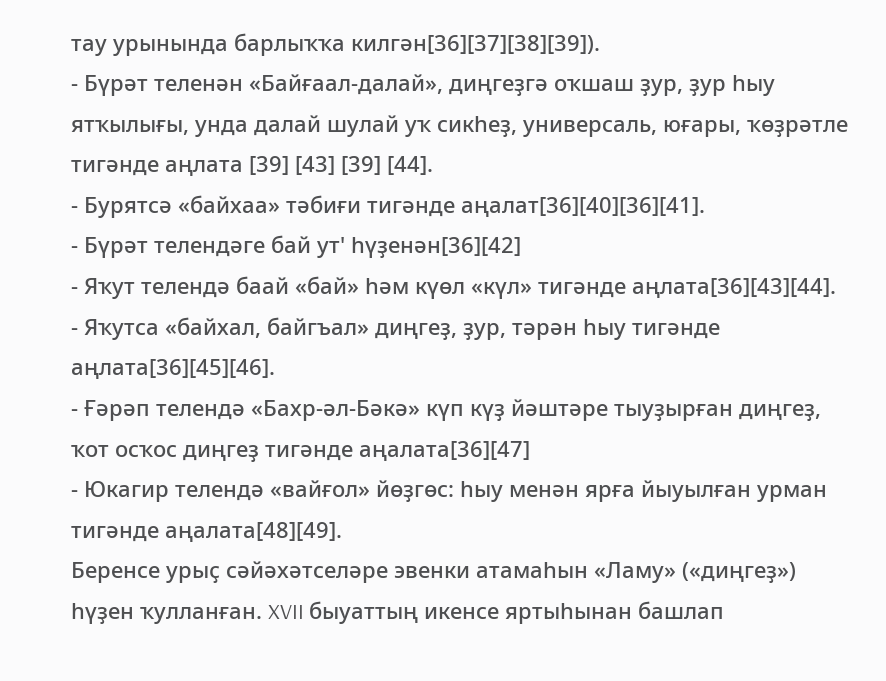тау урынында барлыҡҡа килгән[36][37][38][39]).
- Бүрәт теленән «Байғаал-далай», диңгеҙгә оҡшаш ҙур, ҙур һыу ятҡылығы, унда далай шулай уҡ сикһеҙ, универсаль, юғары, ҡөҙрәтле тигәнде аңлата [39] [43] [39] [44].
- Бурятсә «байхаа» тәбиғи тигәнде аңалат[36][40][36][41].
- Бүрәт телендәге бай ут' һүҙенән[36][42]
- Яҡут телендә баай «бай» һәм күөл «күл» тигәнде аңлата[36][43][44].
- Яҡутса «байхал, байгъал» диңгеҙ, ҙур, тәрән һыу тигәнде аңлата[36][45][46].
- Ғәрәп телендә «Бахр-әл-Бәкә» күп күҙ йәштәре тыуҙырған диңгеҙ, ҡот осҡос диңгеҙ тигәнде аңалата[36][47]
- Юкагир телендә «вайғол» йөҙгөс: һыу менән ярға йыуылған урман тигәнде аңалата[48][49].
Беренсе урыҫ сәйәхәтселәре эвенки атамаһын «Ламу» («диңгеҙ») һүҙен ҡулланған. XVII быуаттың икенсе яртыһынан башлап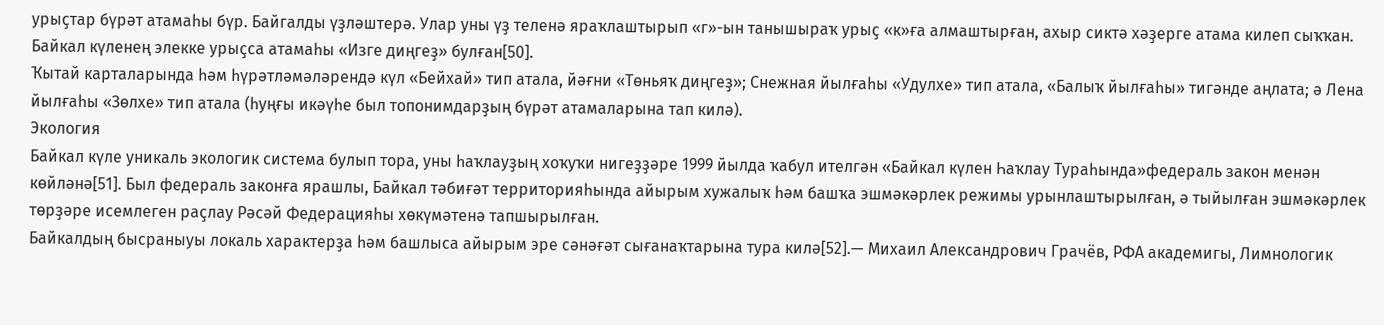урыҫтар бүрәт атамаһы бүр. Байгалды үҙләштерә. Улар уны үҙ теленә яраҡлаштырып «г»-ын танышыраҡ урыҫ «к»ға алмаштырған, ахыр сиктә хәҙерге атама килеп сыҡҡан.
Байкал күленең элекке урыҫса атамаһы «Изге диңгеҙ» булған[50].
Ҡытай карталарында һәм һүрәтләмәләрендә күл «Бейхай» тип атала, йәғни «Төньяҡ диңгеҙ»; Снежная йылғаһы «Удулхе» тип атала, «Балыҡ йылғаһы» тигәнде аңлата; ә Лена йылғаһы «Зөлхе» тип атала (һуңғы икәүһе был топонимдарҙың бүрәт атамаларына тап килә).
Экология
Байкал күле уникаль экологик система булып тора, уны һаҡлауҙың хоҡуҡи нигеҙҙәре 1999 йылда ҡабул ителгән «Байкал күлен Һаҡлау Тураһында»федераль закон менән көйләнә[51]. Был федераль законға ярашлы, Байкал тәбиғәт территорияһында айырым хужалыҡ һәм башҡа эшмәкәрлек режимы урынлаштырылған, ә тыйылған эшмәкәрлек төрҙәре исемлеген раҫлау Рәсәй Федерацияһы хөкүмәтенә тапшырылған.
Байкалдың бысраныуы локаль характерҙа һәм башлыса айырым эре сәнәғәт сығанаҡтарына тура килә[52].— Михаил Александрович Грачёв, РФА академигы, Лимнологик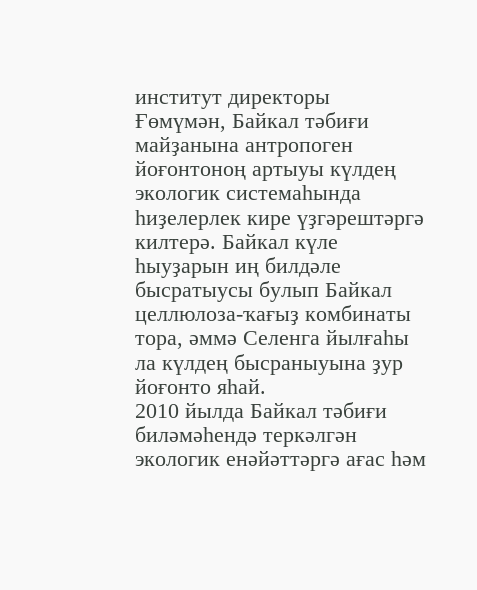институт директоры
Ғөмүмән, Байкал тәбиғи майҙанына антропоген йоғонтоноң артыуы күлдең экологик системаһында һиҙелерлек кире үҙгәрештәргә килтерә. Байкал күле һыуҙарын иң билдәле бысратыусы булып Байкал целлюлоза-ҡағыҙ комбинаты тора, әммә Селенга йылғаһы ла күлдең бысраныуына ҙур йоғонто яһай.
2010 йылда Байкал тәбиғи биләмәһендә теркәлгән экологик енәйәттәргә ағас һәм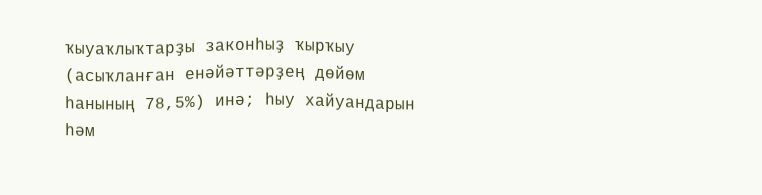ҡыуаҡлыҡтарҙы законһыҙ ҡырҡыу (асыҡланған енәйәттәрҙең дөйөм һанының 78,5%) инә; һыу хайуандарын һәм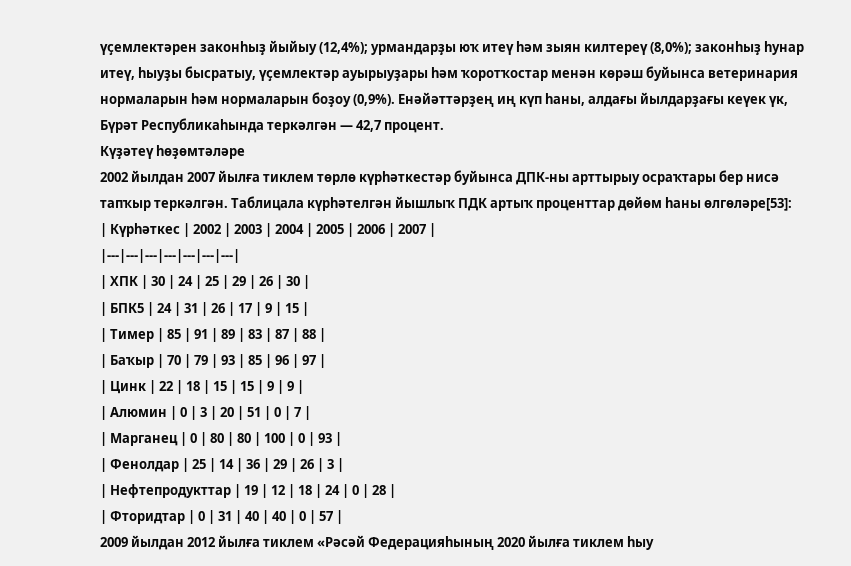үҫемлектәрен законһыҙ йыйыу (12,4%); урмандарҙы юҡ итеү һәм зыян килтереү (8,0%); законһыҙ һунар итеү, һыуҙы бысратыу, үҫемлектәр ауырыуҙары һәм ҡоротҡостар менән көрәш буйынса ветеринария нормаларын һәм нормаларын боҙоу (0,9%). Енәйәттәрҙең иң күп һаны, алдағы йылдарҙағы кеүек үк, Бүрәт Республикаһында теркәлгән — 42,7 процент.
Күҙәтеү һөҙөмтәләре
2002 йылдан 2007 йылға тиклем төрлө күрһәткестәр буйынса ДПК-ны арттырыу осраҡтары бер нисә тапҡыр теркәлгән. Таблицала күрһәтелгән йышлыҡ ПДК артыҡ проценттар дөйөм һаны өлгөләре[53]:
| Күрһәткес | 2002 | 2003 | 2004 | 2005 | 2006 | 2007 |
|---|---|---|---|---|---|---|
| ХПК | 30 | 24 | 25 | 29 | 26 | 30 |
| БПК5 | 24 | 31 | 26 | 17 | 9 | 15 |
| Тимер | 85 | 91 | 89 | 83 | 87 | 88 |
| Баҡыр | 70 | 79 | 93 | 85 | 96 | 97 |
| Цинк | 22 | 18 | 15 | 15 | 9 | 9 |
| Алюмин | 0 | 3 | 20 | 51 | 0 | 7 |
| Марганец | 0 | 80 | 80 | 100 | 0 | 93 |
| Фенолдар | 25 | 14 | 36 | 29 | 26 | 3 |
| Нефтепродукттар | 19 | 12 | 18 | 24 | 0 | 28 |
| Фторидтар | 0 | 31 | 40 | 40 | 0 | 57 |
2009 йылдан 2012 йылға тиклем «Рәсәй Федерацияһының 2020 йылға тиклем һыу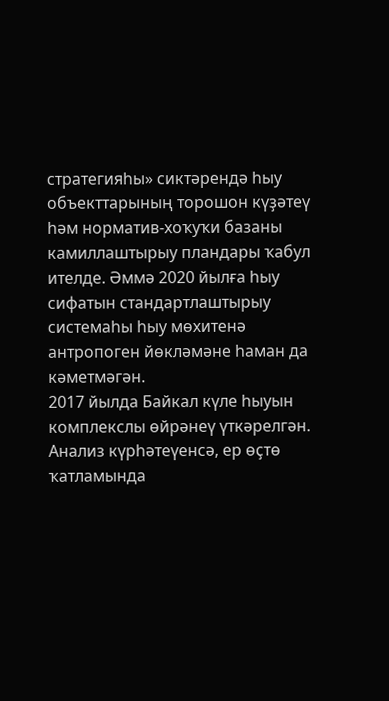стратегияһы» сиктәрендә һыу объекттарының торошон күҙәтеү һәм норматив-хоҡуҡи базаны камиллаштырыу пландары ҡабул ителде. Әммә 2020 йылға һыу сифатын стандартлаштырыу системаһы һыу мөхитенә антропоген йөкләмәне һаман да кәметмәгән.
2017 йылда Байкал күле һыуын комплекслы өйрәнеү үткәрелгән. Анализ күрһәтеүенсә, ер өҫтө ҡатламында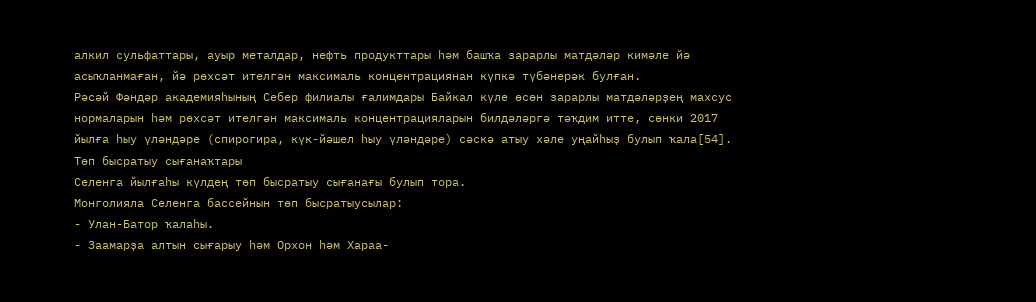алкил сульфаттары, ауыр металдар, нефть продукттары һәм башҡа зарарлы матдәләр кимәле йә асыҡланмаған, йә рөхсәт ителгән максималь концентрациянан күпкә түбәнерәк булған.
Рәсәй Фәндәр академияһының Себер филиалы ғалимдары Байкал күле өсөн зарарлы матдәләрҙең махсус нормаларын һәм рөхсәт ителгән максималь концентрацияларын билдәләргә тәҡдим итте, сөнки 2017 йылға һыу үләндәре (спирогира, күк-йәшел һыу үләндәре) сәскә атыу хәле уңайһыҙ булып ҡала[54].
Төп бысратыу сығанаҡтары
Селенга йылғаһы күлдең төп бысратыу сығанағы булып тора.
Монголияла Селенга бассейнын төп бысратыусылар:
- Улан-Батор ҡалаһы.
- Заамарҙа алтын сығарыу һәм Орхон һәм Хараа-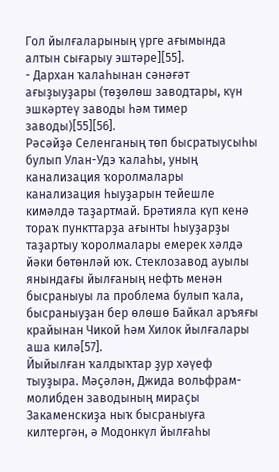Гол йылғаларының үрге ағымында алтын сығарыу эштәре][55].
- Дархан ҡалаһынан сәнәғәт ағыҙыуҙары (төҙөлөш заводтары, күн эшкәртеү заводы һәм тимер заводы)[55][56].
Рәсәйҙә Селенганың төп бысратыусыһы булып Улан-Удэ ҡалаһы, уның канализация ҡоролмалары канализация һыуҙарын тейешле кимәлдә таҙартмай. Брәтияла күп кенә тораҡ пункттарҙа ағынты һыуҙарҙы таҙартыу ҡоролмалары емерек хәлдә йәки бөтөнләй юҡ. Стеклозавод ауылы янындағы йылғаның нефть менән бысраныуы ла проблема булып ҡала, бысраныуҙан бер өлөшө Байкал аръяғы крайынан Чикой һәм Хилок йылғалары аша килә[57].
Йыйылған ҡалдыҡтар ҙур хәүеф тыуҙыра. Мәҫәлән, Джида вольфрам-молибден заводының мираҫы Закаменскиҙа ныҡ бысраныуға килтергән, ә Модонкүл йылғаһы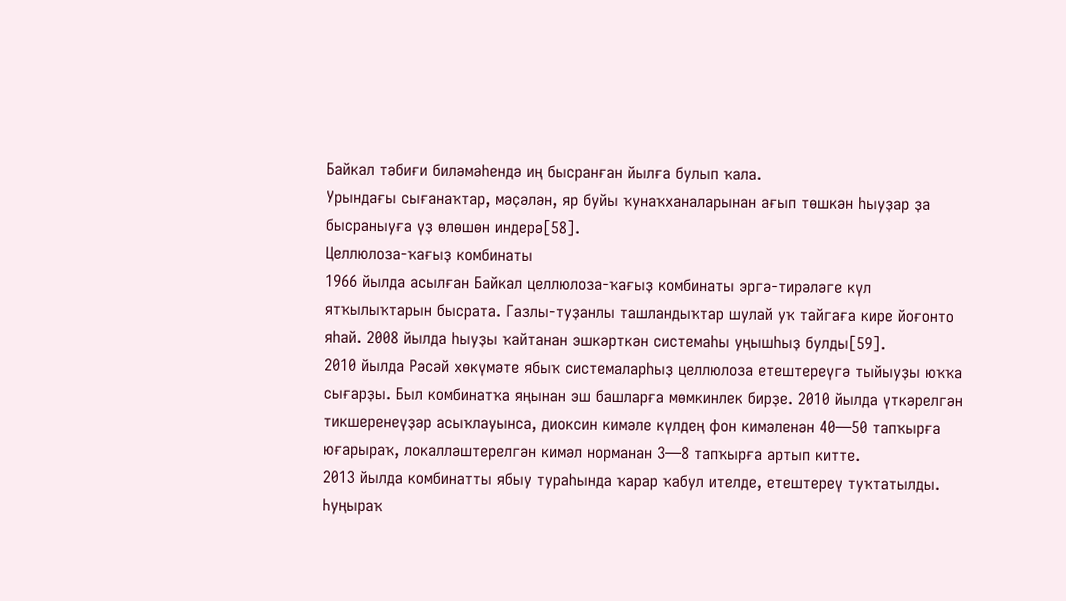Байкал тәбиғи биләмәһендә иң бысранған йылға булып ҡала.
Урындағы сығанаҡтар, мәҫәлән, яр буйы ҡунаҡханаларынан ағып төшкән һыуҙар ҙа бысраныуға үҙ өлөшөн индерә[58].
Целлюлоза-ҡағыҙ комбинаты
1966 йылда асылған Байкал целлюлоза-ҡағыҙ комбинаты эргә-тирәләге күл ятҡылыҡтарын бысрата. Газлы-туҙанлы ташландыҡтар шулай уҡ тайгаға кире йоғонто яһай. 2008 йылда һыуҙы ҡайтанан эшкәрткән системаһы уңышһыҙ булды[59].
2010 йылда Рәсәй хөкүмәте ябыҡ системаларһыҙ целлюлоза етештереүгә тыйыуҙы юҡҡа сығарҙы. Был комбинатҡа яңынан эш башларға мөмкинлек бирҙе. 2010 йылда үткәрелгән тикшеренеүҙәр асыҡлауынса, диоксин кимәле күлдең фон кимәленән 40—50 тапҡырға юғарыраҡ, локалләштерелгән кимәл норманан 3—8 тапҡырға артып китте.
2013 йылда комбинатты ябыу тураһында ҡарар ҡабул ителде, етештереү туҡтатылды. Һуңыраҡ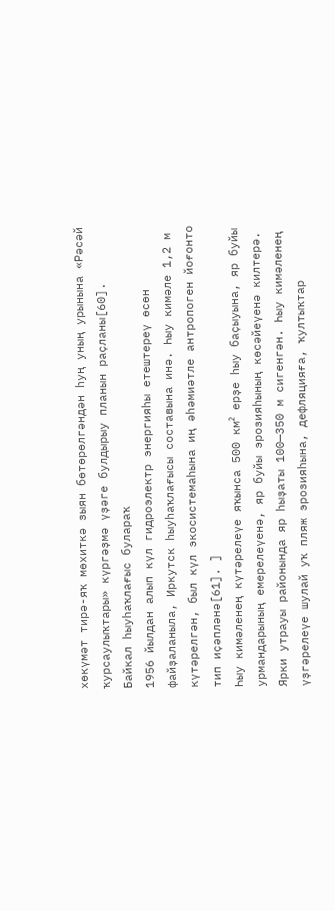хөкүмәт тирә-яҡ мөхиткә зыян бөтөрөлгәндән һуң уның урынына «Рәсәй ҡурсаулыҡтары» күргәҙмә үҙәге булдырыу планын раҫланы[60].
Байкал һыуһаҡлағыс булараҡ
1956 йылдан алып күл гидроэлектр энергияһы етештереү өсөн файҙаланыла, Иркутск һыуһаҡлағысы составына инә. Һыу кимәле 1,2 м күтәрелгән, был күл экосистемаһына иң әһәмиәтле антропоген йоғонто тип иҫәпләнә[61]. ]
Һыу кимәленең күтәрелеүе яҡынса 500 км² ерҙе һыу баҫыуына, яр буйы урмандарының емерелеүенә, яр буйы эрозияһының көсәйеүенә килтерә. Ярки утрауы районында яр һыҙаты 100—350 м сигенгән. Һыу кимәленең үҙгәрелеүе шулай уҡ пляж эрозияһына, дефляцияға, ҡултыҡтар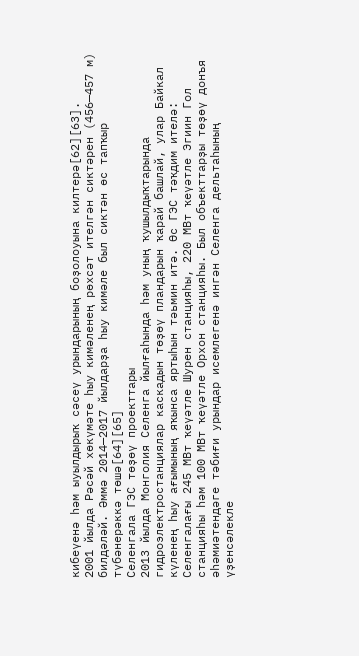кибеүенә һәм ыуылдырыҡ сәсеү урындарының боҙолоуына килтерә[62][63].
2001 йылда Рәсәй хөкүмәте һыу кимәленең рөхсәт ителгән сиктәрен (456—457 м) билдәләй. Әммә 2014—2017 йылдарҙа һыу кимәле был сиктән өс тапҡыр түбәнерәккә төшә[64][65]
Селенгала ГЭС төҙөү проекттары
2013 йылда Монголия Селенга йылғаһында һәм уның ҡушылдыҡтарында гидроэлектростанциялар каскадын төҙөү пландарын ҡарай башлай, улар Байкал күленең һыу ағымының яҡынса яртыһын тәьмин итә. Өс ГЭС тәҡдим ителә: Селенгалағы 245 МВт ҡеүәтле Шурен станцияһы, 220 МВт ҡеүәтле Эгиин Гол станцияһы һәм 100 МВт ҡеүәтле Орхон станцияһы. Был объекттарҙы төҙөү донъя әһәмиәтендәге тәбиғи урындар исемлегенә ингән Селенга дельтаһының үҙенсәлекле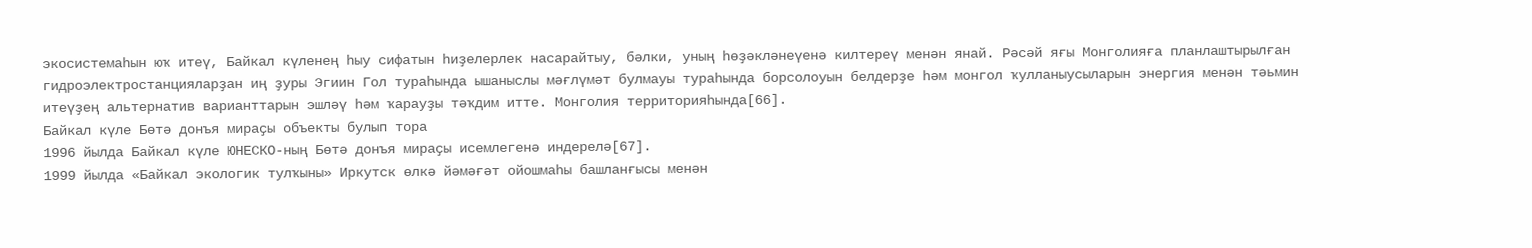экосистемаһын юҡ итеү, Байкал күленең һыу сифатын һиҙелерлек насарайтыу, бәлки, уның һөҙәкләнеүенә килтереү менән янай. Рәсәй яғы Монголияға планлаштырылған гидроэлектростанцияларҙан иң ҙуры Эгиин Гол тураһында ышаныслы мәғлүмәт булмауы тураһында борсолоуын белдерҙе һәм монгол ҡулланыусыларын энергия менән тәьмин итеүҙең альтернатив варианттарын эшләү һәм ҡарауҙы тәҡдим итте. Монголия территорияһында[66].
Байкал күле Бөтә донъя мираҫы объекты булып тора
1996 йылда Байкал күле ЮНЕСКО-ның Бөтә донъя мираҫы исемлегенә индерелә[67].
1999 йылда «Байкал экологик тулҡыны» Иркутск өлкә йәмәғәт ойошмаһы башланғысы менән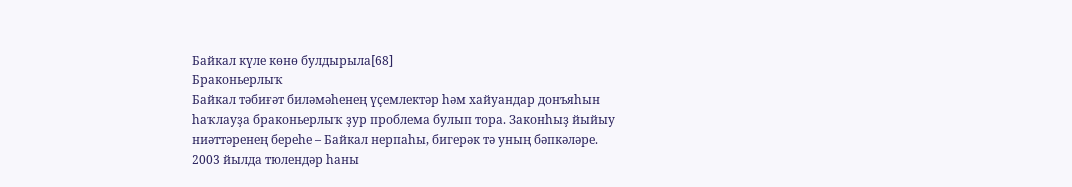Байкал күле көнө булдырыла[68]
Браконьерлыҡ
Байкал тәбиғәт биләмәһенең үҫемлектәр һәм хайуандар донъяһын һаҡлауҙа браконьерлыҡ ҙур проблема булып тора. Законһыҙ йыйыу ниәттәренең береһе – Байкал нерпаһы, бигерәк тә уның бәпкәләре. 2003 йылда тюлендәр һаны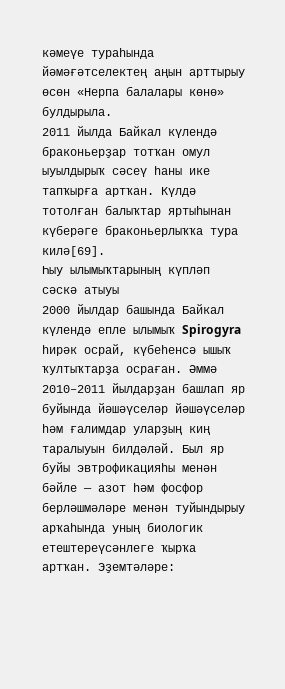кәмеүе тураһында йәмәғәтселектең аңын арттырыу өсөн «Нерпа балалары көнө» булдырыла.
2011 йылда Байкал күлендә браконьерҙар тотҡан омул ыуылдырыҡ сәсеү һаны ике тапҡырға артҡан. Күлдә тотолған балыҡтар яртыһынан күберәге браконьерлыҡҡа тура килә[69].
Һыу ылымыҡтарының күпләп сәскә атыуы
2000 йылдар башында Байкал күлендә епле ылымыҡ Spirogyra һирәк осрай, күбеһенсә ышыҡ ҡултыҡтарҙа осраған. Әммә 2010–2011 йылдарҙан башлап яр буйында йәшәүселәр йәшәүселәр һәм ғалимдар уларҙың киң таралыуын билдәләй. Был яр буйы эвтрофикацияһы менән бәйле — азот һәм фосфор берләшмәләре менән туйындырыу арҡаһында уның биологик етештереүсәнлеге ҡырҡа артҡан. Эҙемтәләре: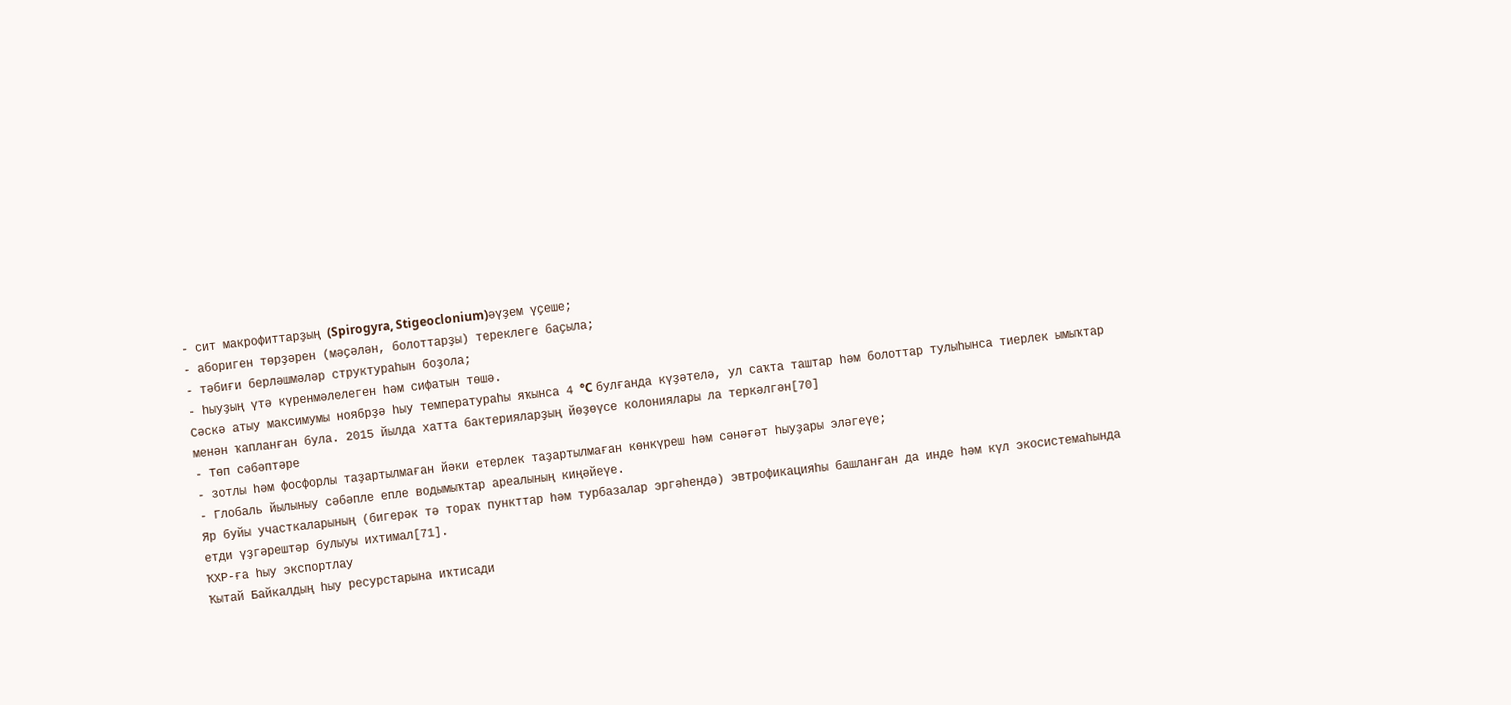- сит макрофиттарҙың (Spirogyra, Stigeoclonium)әүҙем үҫеше;
- абориген төрҙәрен (мәҫәлән, болоттарҙы) тереклеге баҫыла;
- тәбиғи берләшмәләр структураһын боҙола;
- һыуҙың үтә күренмәлелеген һәм сифатын төшә.
Сәскә атыу максимумы ноябрҙә һыу температураһы яҡынса 4 °C булғанда күҙәтелә, ул саҡта таштар һәм болоттар тулыһынса тиерлек ымыҡтар менән ҡапланған була. 2015 йылда хатта бактерияларҙың йөҙөүсе колониялары ла теркәлгән[70]
- Төп сәбәптәре
- зотлы һәм фосфорлы таҙартылмаған йәки етерлек таҙартылмаған көнкүреш һәм сәнәғәт һыуҙары эләгеүе;
- Глобаль йылыныу сәбәпле епле водымыҡтар ареалының киңәйеүе.
Яр буйы участкаларының (бигерәк тә тораҡ пункттар һәм турбазалар эргәһендә) эвтрофикацияһы башланған да инде һәм күл экосистемаһында етди үҙгәрештәр булыуы ихтимал[71].
ҠХР-ға һыу экспортлау
Ҡытай Байкалдың һыу ресурстарына иҡтисади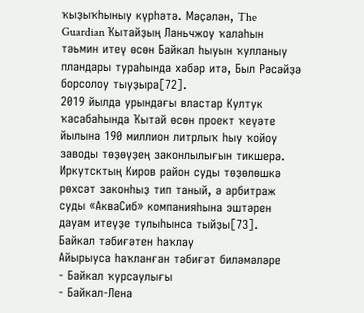ҡыҙыҡһыныу күрһәтә. Мәҫәлән, The Guardian Ҡытайҙың Ланьчжоу ҡалаһын тәьмин итеү өсөн Байкал һыуын ҡулланыу пландары тураһында хәбәр итә, Был Рәсәйҙә борсолоу тыуҙыра[72].
2019 йылда урындағы властар Култук ҡасабаһында Ҡытай өсөн проект ҡеүәте йылына 190 миллион литрлыҡ һыу ҡойоу заводы төҙөүҙең законлылығын тикшерә. Иркутсктың Киров район суды төҙөлөшкә рөхсәт законһыҙ тип таный, ә арбитраж суды «АкваСиб» компанияһына эштәрен дауам итеүҙе тулыһынса тыйҙы[73].
Байкал тәбиғәтен һаҡлау
Айырыуса һаҡланған тәбиғәт биләмәләре
- Байкал ҡурсаулығы
- Байкал-Лена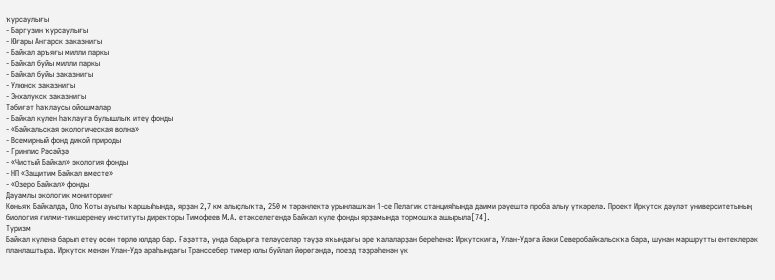ҡурсаулығы
- Баргузин ҡурсаулығы
- Юғары Ангарск заказнигы
- Байкал аръяғы милли паркы
- Байкал буйы милли паркы
- Байкал буйы заказнигы
- Улюнск заказнигы
- Энхалукск заказнигы
Тәбиғәт һаҡлаусы ойошмалар
- Байкал күлен һаҡлауға булышлыҡ итеү фонды
- «Байкальская экологическая волна»
- Всемирный фонд дикой природы
- Гринпис Рәсәйҙә
- «Чистый Байкал» экология фонды
- НП «Защитим Байкал вместе»
- «Озеро Байкал» фонды
Дауамлы экологик мониторинг
Көньяҡ Байкалда, Оло Ҡоты ауылы ҡаршыһында, ярҙан 2,7 км алыҫлыҡта, 250 м тәрәнлектә урынлашҡан 1-се Пелагик станцияһында даими рәүештә проба алыу үткәрелә. Проект Иркутск дәүләт университетының биология ғилми-тикшеренеу институты директоры Тимофеев М.А. етәкселегендә Байкал күле фонды ярҙамында тормошҡа ашырыла[74].
Туризм
Байкал күленә барып етеү өсөн төрлө юлдар бар. Ғәҙәттә, унда барырға теләүселәр тәүҙә яҡындағы эре ҡалаларҙан береһенә: Иркутскиға, Улан-Удэға йәки Северобайкальскҡа бара, шунан маршрутты ентеклерәк планлаштыра. Иркутск менән Улан-Удэ араһындағы Транссебер тимер юлы буйлап йөрөгәндә, поезд тәҙрәһенән үк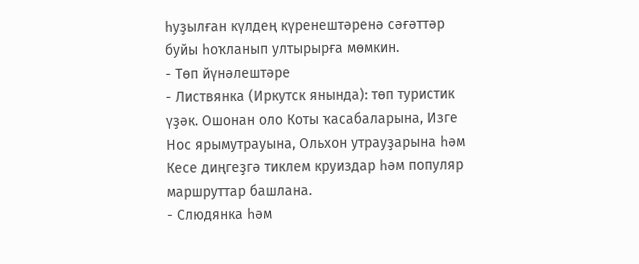һуҙылған күлдең күренештәренә сәғәттәр буйы һоҡланып ултырырға мөмкин.
- Төп йүнәлештәре
- Листвянка (Иркутск янында): төп туристик үҙәк. Ошонан оло Коты ҡасабаларына, Изге Нос ярымутрауына, Ольхон утрауҙарына һәм Кесе диңгеҙгә тиклем круиздар һәм популяр маршруттар башлана.
- Слюдянка һәм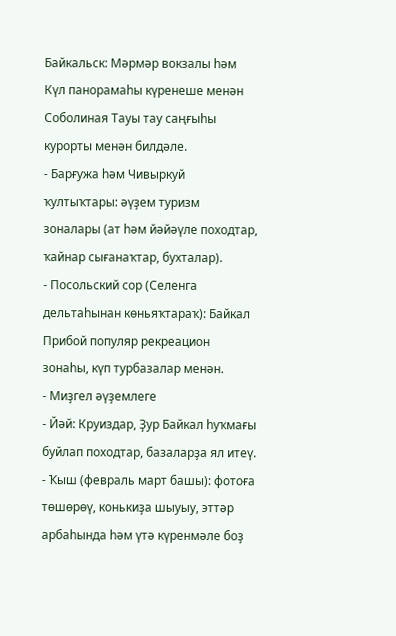Байкальск: Мәрмәр вокзалы һәм Күл панорамаһы күренеше менән Соболиная Тауы тау саңғыһы курорты менән билдәле.
- Барғужа һәм Чивыркуй ҡултыҡтары: әүҙем туризм зоналары (ат һәм йәйәүле походтар, ҡайнар сығанаҡтар, бухталар).
- Посольский сор (Селенга дельтаһынан көньяҡтараҡ): Байкал Прибой популяр рекреацион зонаһы, күп турбазалар менән.
- Миҙгел әүҙемлеге
- Йәй: Круиздар, Ҙур Байкал һуҡмағы буйлап походтар, базаларҙа ял итеү.
- Ҡыш (февраль март башы): фотоға төшөрөү, конькиҙа шыуыу, эттәр арбаһында һәм үтә күренмәле боҙ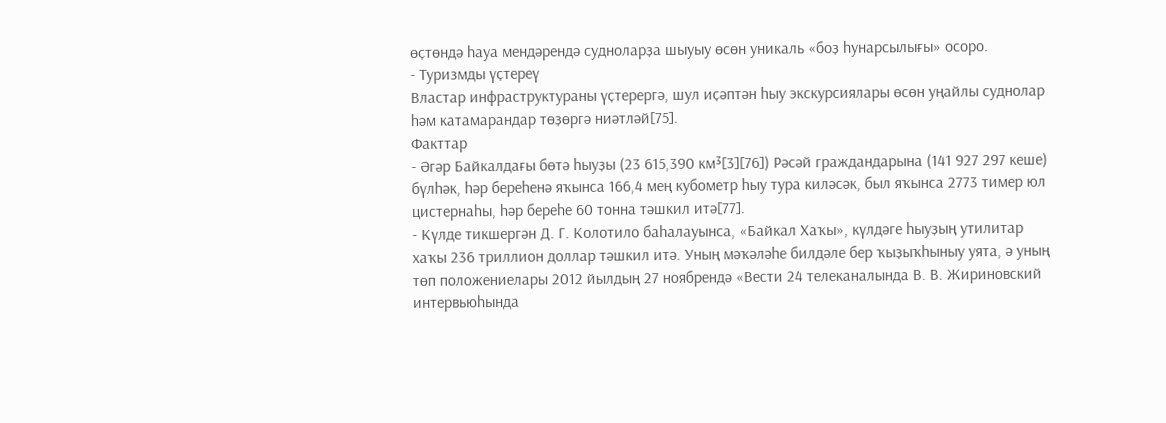өҫтөндә һауа мендәрендә судноларҙа шыуыу өсөн уникаль «боҙ һунарсылығы» осоро.
- Туризмды үҫтереү
Властар инфраструктураны үҫтерергә, шул иҫәптән һыу экскурсиялары өсөн уңайлы суднолар һәм катамарандар төҙөргә ниәтләй[75].
Факттар
- Әгәр Байкалдағы бөтә һыуҙы (23 615,390 км³[3][76]) Рәсәй граждандарына (141 927 297 кеше) бүлһәк, һәр береһенә яҡынса 166,4 мең кубометр һыу тура киләсәк, был яҡынса 2773 тимер юл цистернаһы, һәр береһе 60 тонна тәшкил итә[77].
- Күлде тикшергән Д. Г. Колотило баһалауынса, «Байкал Хаҡы», күлдәге һыуҙың утилитар хаҡы 236 триллион доллар тәшкил итә. Уның мәҡәләһе билдәле бер ҡыҙыҡһыныу уята, ә уның төп положениелары 2012 йылдың 27 ноябрендә «Вести 24 телеканалында В. В. Жириновский интервьюһында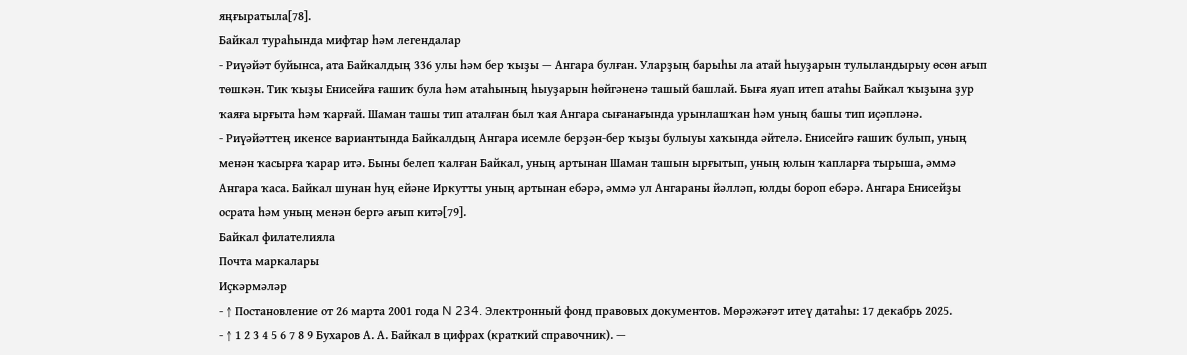яңғыратыла[78].
Байкал тураһында мифтар һәм легендалар
- Риүәйәт буйынса, ата Байкалдың 336 улы һәм бер ҡыҙы — Ангара булған. Уларҙың барыһы ла атай һыуҙарын тулыландырыу өсөн ағып төшкән. Тик ҡыҙы Енисейға ғашиҡ була һәм атаһының һыуҙарын һөйгәненә ташый башлай. Быға яуап итеп атаһы Байкал ҡыҙына ҙур ҡаяға ырғыта һәм ҡарғай. Шаман ташы тип аталған был ҡая Ангара сығанағында урынлашҡан һәм уның башы тип иҫәпләнә.
- Риүәйәттең икенсе вариантында Байкалдың Ангара исемле берҙән-бер ҡыҙы булыуы хаҡында әйтелә. Енисейгә ғашиҡ булып, уның менән ҡасырға ҡарар итә. Быны белеп ҡалған Байкал, уның артынан Шаман ташын ырғытып, уның юлын ҡапларға тырыша, әммә Ангара ҡаса. Байкал шунан һуң ейәне Иркутты уның артынан ебәрә, әммә ул Ангараны йәлләп, юлды бороп ебәрә. Ангара Енисейҙы осрата һәм уның менән бергә ағып китә[79].
Байкал филателияла
Почта маркалары
Иҫкәрмәләр
- ↑ Постановление от 26 марта 2001 года N 234. Электронный фонд правовых документов. Мөрәжәғәт итеү датаһы: 17 декабрь 2025.
- ↑ 1 2 3 4 5 6 7 8 9 Бухаров А. А. Байкал в цифрах (краткий справочник). —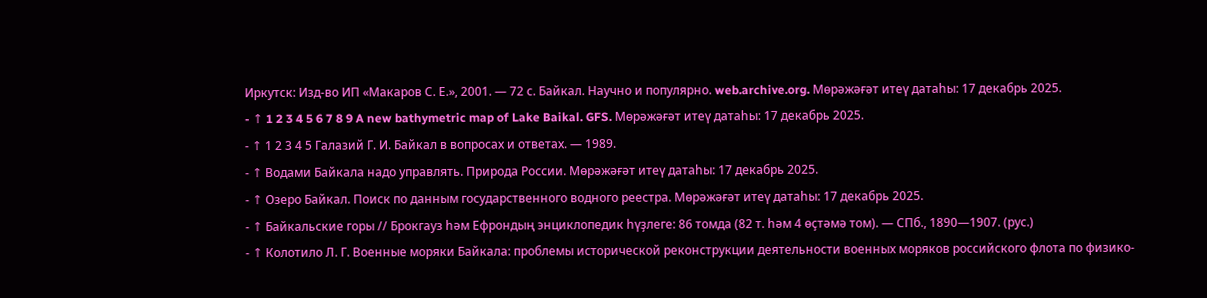Иркутск: Изд-во ИП «Макаров С. Е.», 2001. — 72 с. Байкал. Научно и популярно. web.archive.org. Мөрәжәғәт итеү датаһы: 17 декабрь 2025.
- ↑ 1 2 3 4 5 6 7 8 9 A new bathymetric map of Lake Baikal. GFS. Мөрәжәғәт итеү датаһы: 17 декабрь 2025.
- ↑ 1 2 3 4 5 Галазий Г. И. Байкал в вопросах и ответах. — 1989.
- ↑ Водами Байкала надо управлять. Природа России. Мөрәжәғәт итеү датаһы: 17 декабрь 2025.
- ↑ Озеро Байкал. Поиск по данным государственного водного реестра. Мөрәжәғәт итеү датаһы: 17 декабрь 2025.
- ↑ Байкальские горы // Брокгауз һәм Ефрондың энциклопедик һүҙлеге: 86 томда (82 т. һәм 4 өҫтәмә том). — СПб., 1890—1907. (рус.)
- ↑ Колотило Л. Г. Военные моряки Байкала: проблемы исторической реконструкции деятельности военных моряков российского флота по физико-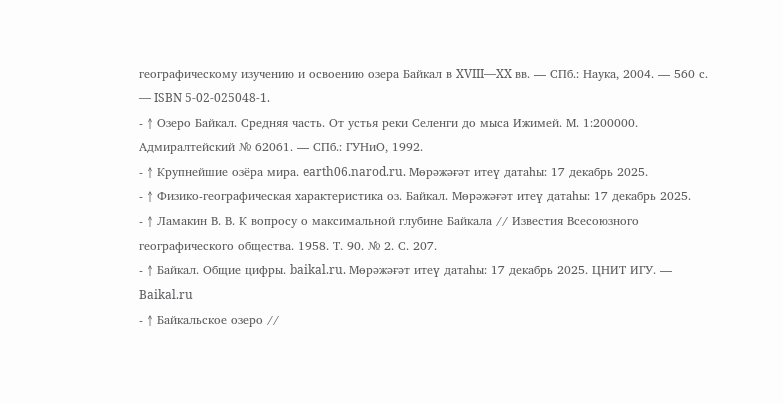географическому изучению и освоению озера Байкал в XVIII—XX вв. — СПб.: Наука, 2004. — 560 с. — ISBN 5-02-025048-1.
- ↑ Озеро Байкал. Средняя часть. От устья реки Селенги до мыса Ижимей. М. 1:200000. Адмиралтейский № 62061. — СПб.: ГУНиО, 1992.
- ↑ Крупнейшие озёра мира. earth06.narod.ru. Мөрәжәғәт итеү датаһы: 17 декабрь 2025.
- ↑ Физико-географическая характеристика оз. Байкал. Мөрәжәғәт итеү датаһы: 17 декабрь 2025.
- ↑ Ламакин В. В. К вопросу о максимальной глубине Байкала // Известия Всесоюзного географического общества. 1958. Т. 90. № 2. С. 207.
- ↑ Байкал. Общие цифры. baikal.ru. Мөрәжәғәт итеү датаһы: 17 декабрь 2025. ЦНИТ ИГУ. — Baikal.ru
- ↑ Байкальское озеро //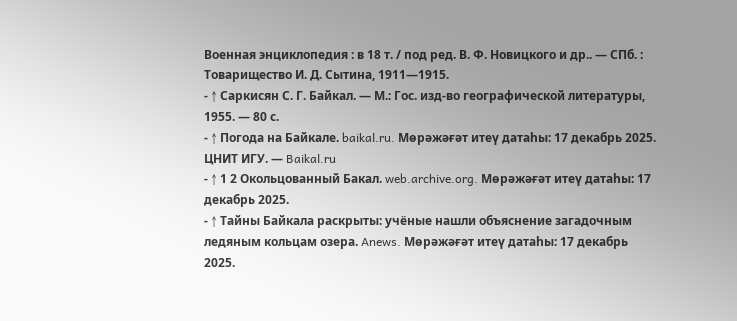Военная энциклопедия : в 18 т. / под ред. В. Ф. Новицкого и др.. — СПб. : Товарищество И. Д. Сытина, 1911—1915.
- ↑ Саркисян С. Г. Байкал. — М.: Гос. изд-во географической литературы, 1955. — 80 с.
- ↑ Погода на Байкале. baikal.ru. Мөрәжәғәт итеү датаһы: 17 декабрь 2025. ЦНИТ ИГУ. — Baikal.ru
- ↑ 1 2 Окольцованный Бакал. web.archive.org. Мөрәжәғәт итеү датаһы: 17 декабрь 2025.
- ↑ Тайны Байкала раскрыты: учёные нашли объяснение загадочным ледяным кольцам озера. Anews. Мөрәжәғәт итеү датаһы: 17 декабрь 2025.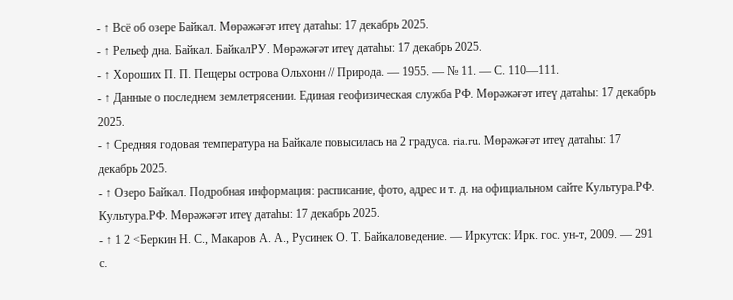- ↑ Всё об озере Байкал. Мөрәжәғәт итеү датаһы: 17 декабрь 2025.
- ↑ Рельеф дна. Байкал. БайкалРУ. Мөрәжәғәт итеү датаһы: 17 декабрь 2025.
- ↑ Хороших П. П. Пещеры острова Ольхонн // Природа. — 1955. — № 11. — С. 110—111.
- ↑ Данные о последнем землетрясении. Единая геофизическая служба РФ. Мөрәжәғәт итеү датаһы: 17 декабрь 2025.
- ↑ Средняя годовая температура на Байкале повысилась на 2 градуса. ria.ru. Мөрәжәғәт итеү датаһы: 17 декабрь 2025.
- ↑ Озеро Байкал. Подробная информация: расписание, фото, адрес и т. д. на официальном сайте Культура.РФ. Культура.РФ. Мөрәжәғәт итеү датаһы: 17 декабрь 2025.
- ↑ 1 2 <Беркин Н. С., Макаров А. А., Русинек О. Т. Байкаловедение. — Иркутск: Ирк. гос. ун-т, 2009. — 291 с.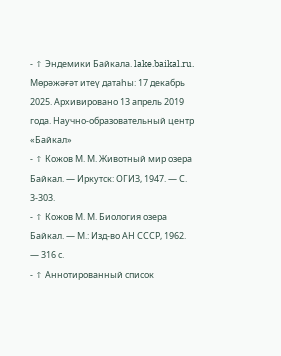- ↑ Эндемики Байкала. lake.baikal.ru. Мөрәжәғәт итеү датаһы: 17 декабрь 2025. Архивировано 13 апрель 2019 года. Научно-образовательный центр «Байкал»
- ↑ Кожов М. М. Животный мир озера Байкал. — Иркутск: ОГИЗ, 1947. — С. 3-303.
- ↑ Кожов М. М. Биология озера Байкал. — М.: Изд-во АН СССР, 1962. — 316 с.
- ↑ Аннотированный список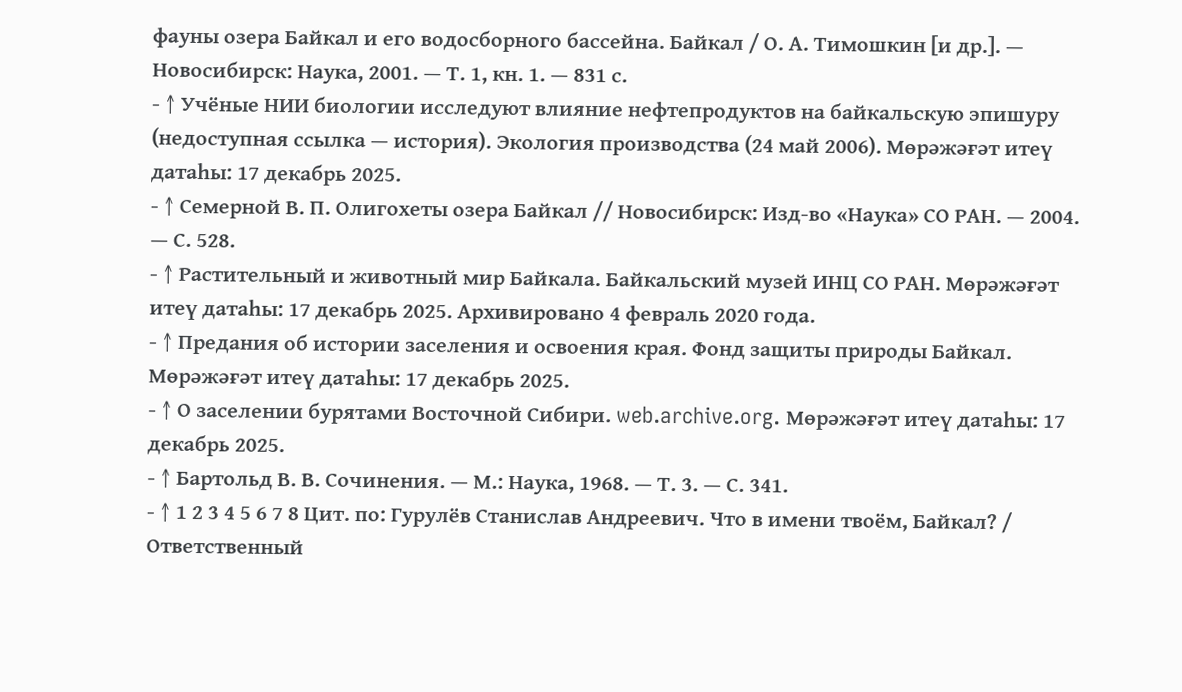фауны озера Байкал и его водосборного бассейна. Байкал / О. А. Тимошкин [и др.]. — Новосибирск: Наука, 2001. — Т. 1, кн. 1. — 831 с.
- ↑ Учёные НИИ биологии исследуют влияние нефтепродуктов на байкальскую эпишуру (недоступная ссылка — история). Экология производства (24 май 2006). Мөрәжәғәт итеү датаһы: 17 декабрь 2025.
- ↑ Семерной В. П. Олигохеты озера Байкал // Новосибирск: Изд-во «Наука» СО РАН. — 2004. — С. 528.
- ↑ Растительный и животный мир Байкала. Байкальский музей ИНЦ СО РАН. Мөрәжәғәт итеү датаһы: 17 декабрь 2025. Архивировано 4 февраль 2020 года.
- ↑ Предания об истории заселения и освоения края. Фонд защиты природы Байкал. Мөрәжәғәт итеү датаһы: 17 декабрь 2025.
- ↑ О заселении бурятами Восточной Сибири. web.archive.org. Мөрәжәғәт итеү датаһы: 17 декабрь 2025.
- ↑ Бартольд В. В. Сочинения. — М.: Наука, 1968. — Т. 3. — С. 341.
- ↑ 1 2 3 4 5 6 7 8 Цит. по: Гурулёв Станислав Андреевич. Что в имени твоём, Байкал? / Ответственный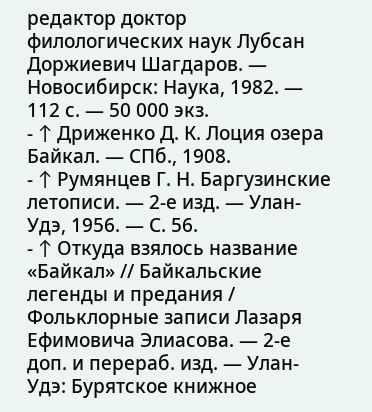редактор доктор филологических наук Лубсан Доржиевич Шагдаров. — Новосибирск: Наука, 1982. — 112 с. — 50 000 экз.
- ↑ Дриженко Д. К. Лоция озера Байкал. — СПб., 1908.
- ↑ Румянцев Г. Н. Баргузинские летописи. — 2-е изд. — Улан-Удэ, 1956. — С. 56.
- ↑ Откуда взялось название «Байкал» // Байкальские легенды и предания / Фольклорные записи Лазаря Ефимовича Элиасова. — 2-е доп. и перераб. изд. — Улан-Удэ: Бурятское книжное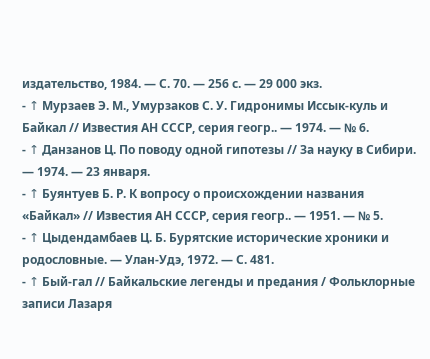издательство, 1984. — С. 70. — 256 с. — 29 000 экз.
- ↑ Мурзаев Э. М., Умурзаков С. У. Гидронимы Иссык-куль и Байкал // Известия АН СССР, серия геогр.. — 1974. — № 6.
- ↑ Данзанов Ц. По поводу одной гипотезы // За науку в Сибири. — 1974. — 23 января.
- ↑ Буянтуев Б. Р. К вопросу о происхождении названия «Байкал» // Известия АН СССР, серия геогр.. — 1951. — № 5.
- ↑ Цыдендамбаев Ц. Б. Бурятские исторические хроники и родословные. — Улан-Удэ, 1972. — С. 481.
- ↑ Бый-гал // Байкальские легенды и предания / Фольклорные записи Лазаря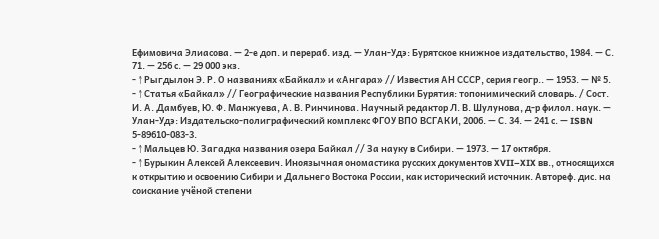Ефимовича Элиасова. — 2-е доп. и перераб. изд. — Улан-Удэ: Бурятское книжное издательство, 1984. — С. 71. — 256 с. — 29 000 экз.
- ↑ Рыгдылон Э. Р. О названиях «Байкал» и «Ангара» // Известия АН СССР, серия геогр.. — 1953. — № 5.
- ↑ Статья «Байкал» // Географические названия Республики Бурятия: топонимический словарь. / Сост. И. А. Дамбуев, Ю. Ф. Манжуева, А. В. Ринчинова. Научный редактор Л. В. Шулунова, д-р филол. наук. — Улан-Удэ: Издательско-полиграфический комплекс ФГОУ ВПО ВСГАКИ, 2006. — С. 34. — 241 с. — ISBN 5-89610-083-3.
- ↑ Мальцев Ю. Загадка названия озера Байкал // За науку в Сибири. — 1973. — 17 октября.
- ↑ Бурыкин Алексей Алексеевич. Иноязычная ономастика русских документов XVII–XIX вв., относящихся к открытию и освоению Сибири и Дальнего Востока России, как исторический источник. Автореф. дис. на соискание учёной степени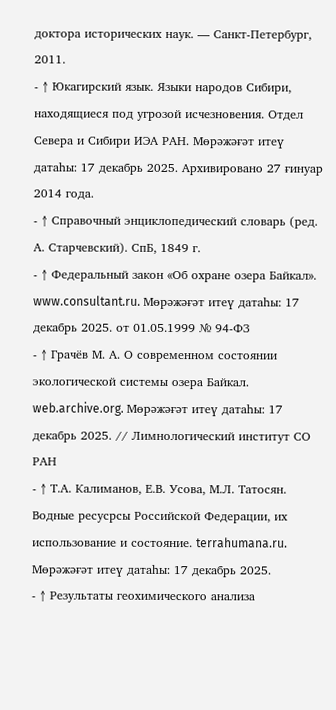доктора исторических наук. — Санкт-Петербург, 2011.
- ↑ Юкагирский язык. Языки народов Сибири, находящиеся под угрозой исчезновения. Отдел Севера и Сибири ИЭА РАН. Мөрәжәғәт итеү датаһы: 17 декабрь 2025. Архивировано 27 ғинуар 2014 года.
- ↑ Справочный энциклопедический словарь (ред. А. Старчевский). СпБ, 1849 г.
- ↑ Федеральный закон «Об охране озера Байкал». www.consultant.ru. Мөрәжәғәт итеү датаһы: 17 декабрь 2025. от 01.05.1999 № 94-ФЗ
- ↑ Грачёв М. А. О современном состоянии экологической системы озера Байкал. web.archive.org. Мөрәжәғәт итеү датаһы: 17 декабрь 2025. // Лимнологический институт СО РАН
- ↑ Т.А. Калиманов, Е.В. Усова, М.Л. Татосян. Водные ресусрсы Российской Федерации, их использование и состояние. terrahumana.ru. Мөрәжәғәт итеү датаһы: 17 декабрь 2025.
- ↑ Результаты геохимического анализа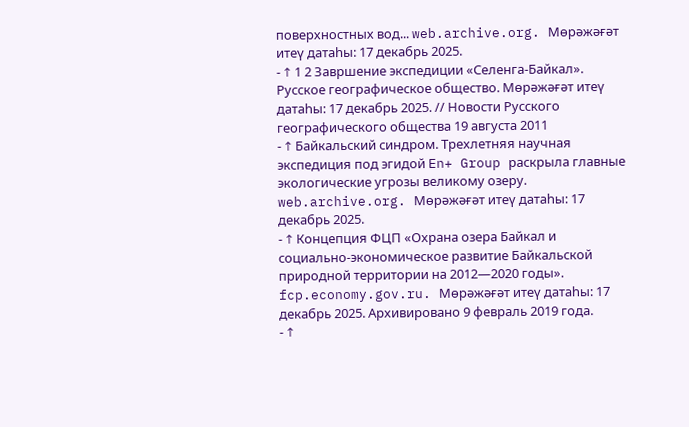поверхностных вод... web.archive.org. Мөрәжәғәт итеү датаһы: 17 декабрь 2025.
- ↑ 1 2 Завршение экспедиции «Селенга-Байкал». Русское географическое общество. Мөрәжәғәт итеү датаһы: 17 декабрь 2025. // Новости Русского географического общества 19 августа 2011
- ↑ Байкальский синдром. Трехлетняя научная экспедиция под эгидой En+ Group раскрыла главные экологические угрозы великому озеру. web.archive.org. Мөрәжәғәт итеү датаһы: 17 декабрь 2025.
- ↑ Концепция ФЦП «Охрана озера Байкал и социально-экономическое развитие Байкальской природной территории на 2012—2020 годы». fcp.economy.gov.ru. Мөрәжәғәт итеү датаһы: 17 декабрь 2025. Архивировано 9 февраль 2019 года.
- ↑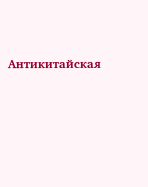Антикитайская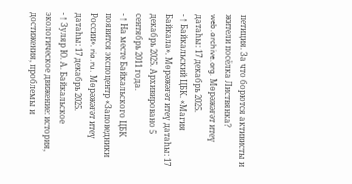петиция. За что борются активисты и жители посёлка Листвянка? web.archive.org. Мөрәжәғәт итеү датаһы: 17 декабрь 2025.
- ↑ Байкальский ЦБК. «Магия Байкала». Мөрәжәғәт итеү датаһы: 17 декабрь 2025. Архивировано 5 сентябрь 2011 года.
- ↑ На месте Байкальского ЦБК появится экспоцентр «Заповедники России». ria.ru. Мөрәжәғәт итеү датаһы: 17 декабрь 2025.
- ↑ Зуляр Ю. А. Байкальское экологическое движение: история, достижения, проблемы и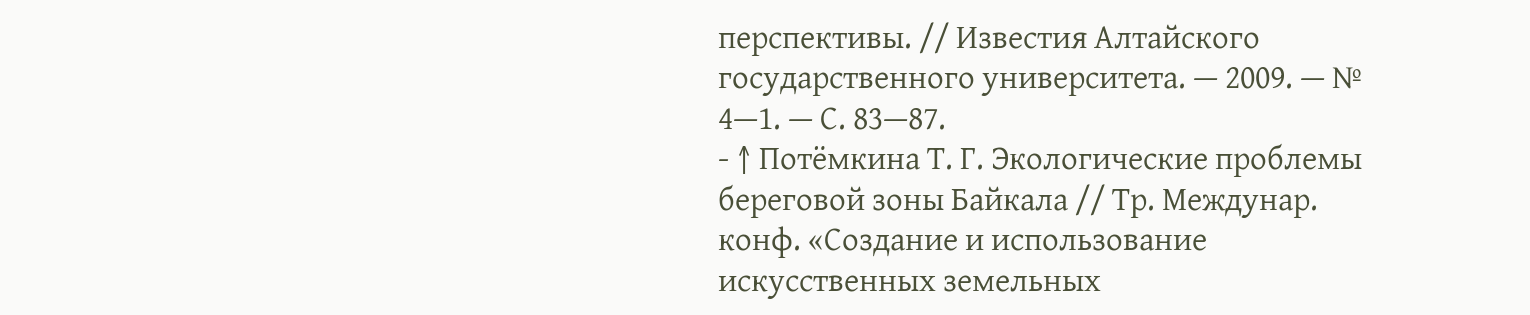перспективы. // Известия Алтайского государственного университета. — 2009. — № 4—1. — С. 83—87.
- ↑ Потёмкина Т. Г. Экологические проблемы береговой зоны Байкала // Тр. Междунар. конф. «Создание и использование искусственных земельных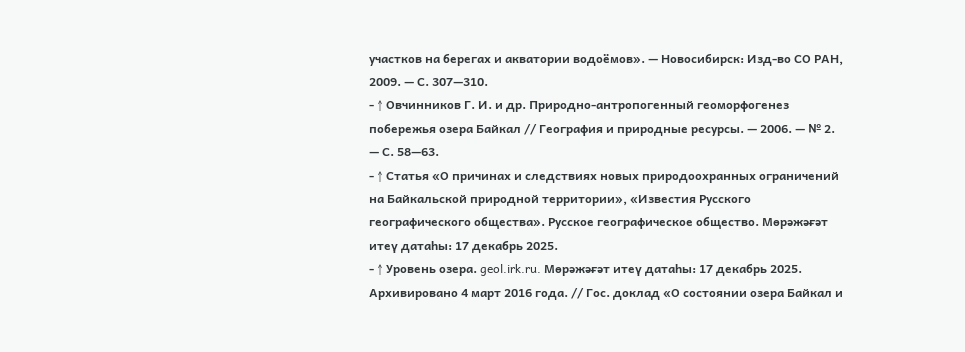участков на берегах и акватории водоёмов». — Новосибирск: Изд-во СО РАН, 2009. — С. 307—310.
- ↑ Овчинников Г. И. и др. Природно-антропогенный геоморфогенез побережья озера Байкал // География и природные ресурсы. — 2006. — № 2. — С. 58—63.
- ↑ Статья «О причинах и следствиях новых природоохранных ограничений на Байкальской природной территории», «Известия Русского географического общества». Русское географическое общество. Мөрәжәғәт итеү датаһы: 17 декабрь 2025.
- ↑ Уровень озера. geol.irk.ru. Мөрәжәғәт итеү датаһы: 17 декабрь 2025. Архивировано 4 март 2016 года. // Гос. доклад «О состоянии озера Байкал и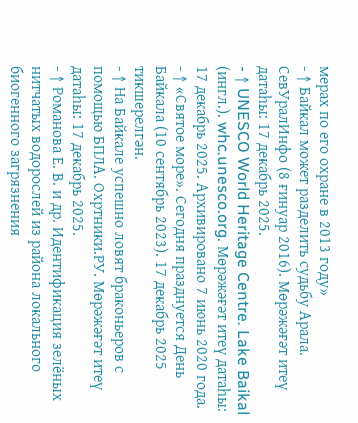мерах по его охране в 2013 году»
- ↑ Байкал может разделить судьбу Арала. СевУралИнфо (8 ғинуар 2016). Мөрәжәғәт итеү датаһы: 17 декабрь 2025.
- ↑ UNESCO World Heritage Centre. Lake Baikal (ингл.). whc.unesco.org. Мөрәжәғәт итеү датаһы: 17 декабрь 2025. Архивировано 7 июнь 2020 года.
- ↑ «Святое море». Сегодня празднуется День Байкала (10 сентябрь 2023). 17 декабрь 2025 тикшерелгән.
- ↑ На Байкале успешно ловят браконьеров с помощью БПЛА. Охртники.РУ. Мөрәжәғәт итеү датаһы: 17 декабрь 2025.
- ↑ Романова Е. В. и др. Идентификация зелёных нитчатых водорослей из района локального биогенного загрязнения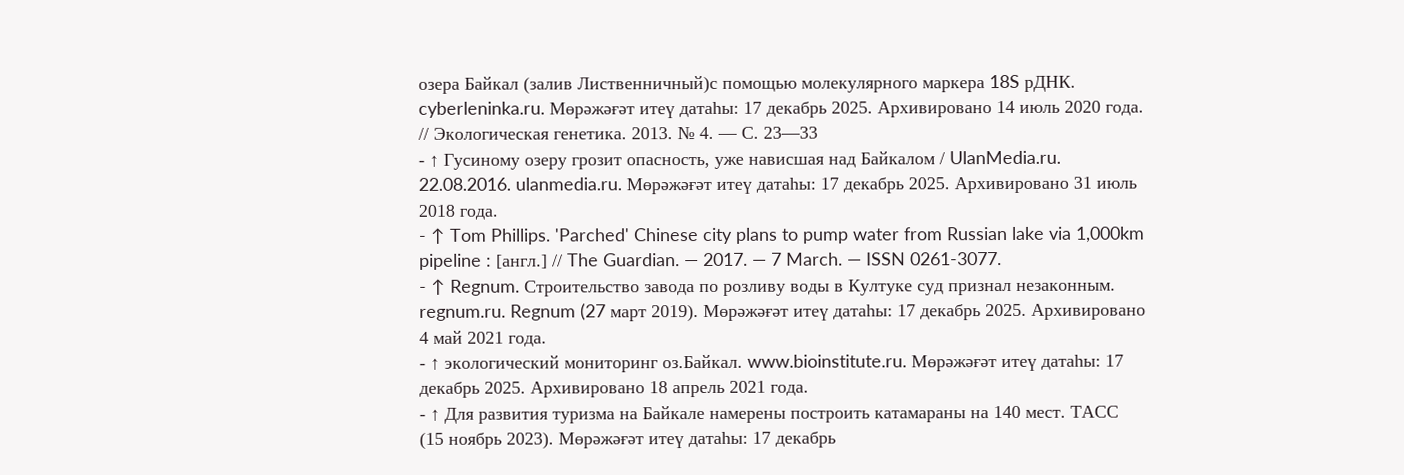озера Байкал (залив Лиственничный)с помощью молекулярного маркера 18S рДНК. cyberleninka.ru. Мөрәжәғәт итеү датаһы: 17 декабрь 2025. Архивировано 14 июль 2020 года. // Экологическая генетика. 2013. № 4. — С. 23—33
- ↑ Гусиному озеру грозит опасность, уже нависшая над Байкалом / UlanMedia.ru. 22.08.2016. ulanmedia.ru. Мөрәжәғәт итеү датаһы: 17 декабрь 2025. Архивировано 31 июль 2018 года.
- ↑ Tom Phillips. 'Parched' Chinese city plans to pump water from Russian lake via 1,000km pipeline : [англ.] // The Guardian. — 2017. — 7 March. — ISSN 0261-3077.
- ↑ Regnum. Строительство завода по розливу воды в Култуке суд признал незаконным. regnum.ru. Regnum (27 март 2019). Мөрәжәғәт итеү датаһы: 17 декабрь 2025. Архивировано 4 май 2021 года.
- ↑ экологический мониторинг оз.Байкал. www.bioinstitute.ru. Мөрәжәғәт итеү датаһы: 17 декабрь 2025. Архивировано 18 апрель 2021 года.
- ↑ Для развития туризма на Байкале намерены построить катамараны на 140 мест. ТАСС (15 ноябрь 2023). Мөрәжәғәт итеү датаһы: 17 декабрь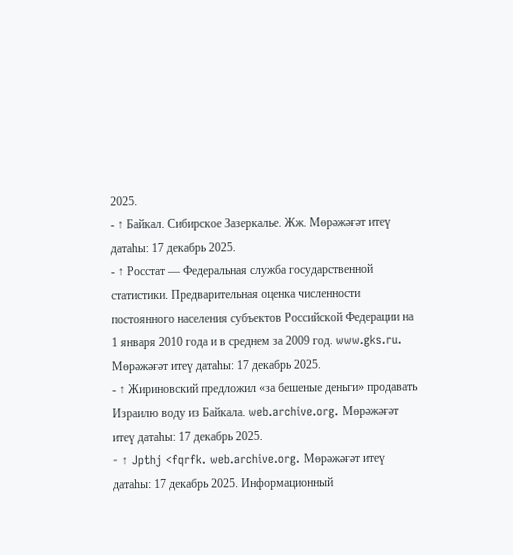2025.
- ↑ Байкал. Сибирское Зазеркалье. Жж. Мөрәжәғәт итеү датаһы: 17 декабрь 2025.
- ↑ Росстат — Федеральная служба государственной статистики. Предварительная оценка численности постоянного населения субъектов Российской Федерации на 1 января 2010 года и в среднем за 2009 год. www.gks.ru. Мөрәжәғәт итеү датаһы: 17 декабрь 2025.
- ↑ Жириновский предложил «за бешеные деньги» продавать Израилю воду из Байкала. web.archive.org. Мөрәжәғәт итеү датаһы: 17 декабрь 2025.
- ↑ Jpthj <fqrfk. web.archive.org. Мөрәжәғәт итеү датаһы: 17 декабрь 2025. Информационный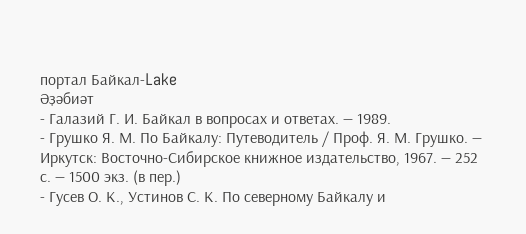портал Байкал-Lake
Әҙәбиәт
- Галазий Г. И. Байкал в вопросах и ответах. — 1989.
- Грушко Я. М. По Байкалу: Путеводитель / Проф. Я. М. Грушко. — Иркутск: Восточно-Сибирское книжное издательство, 1967. — 252 с. — 1500 экз. (в пер.)
- Гусев О. К., Устинов С. К. По северному Байкалу и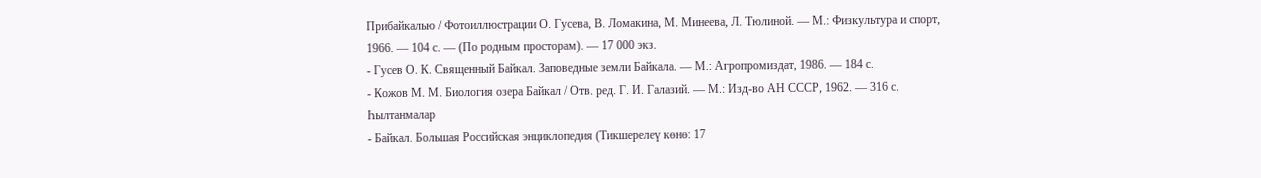Прибайкалью / Фотоиллюстрации О. Гусева, В. Ломакина, М. Минеева, Л. Тюлиной. — М.: Физкультура и спорт, 1966. — 104 с. — (По родным просторам). — 17 000 экз.
- Гусев О. К. Священный Байкал. Заповедные земли Байкала. — М.: Агропромиздат, 1986. — 184 с.
- Кожов М. М. Биология озера Байкал / Отв. ред. Г. И. Галазий. — М.: Изд-во АН СССР, 1962. — 316 с.
Һылтанмалар
- Байкал. Большая Российская энциклопедия (Тикшерелеү көнө: 17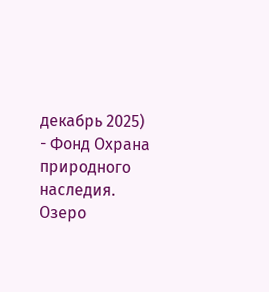декабрь 2025)
- Фонд Охрана природного наследия. Озеро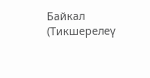Байкал (Тикшерелеү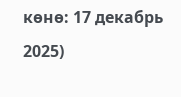көнө: 17 декабрь 2025)